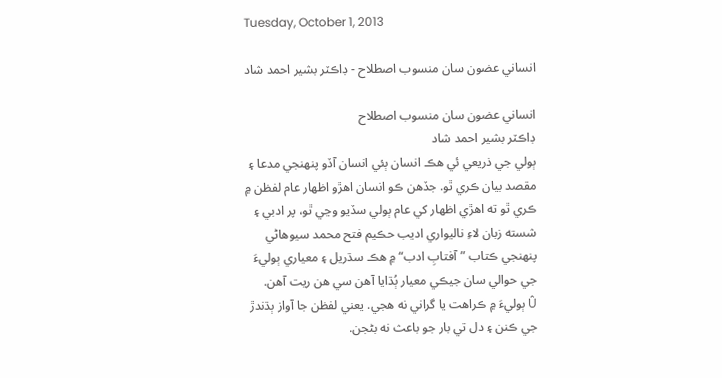Tuesday, October 1, 2013

انساني عضون سان منسوب اصطلاح - ڊاڪٽر بشير احمد شاد

انساني عضون سان منسوب اصطلاح
ڊاڪٽر بشير احمد شاد
ٻولي جي ذريعي ئي هڪ انسان ٻئي انسان آڏو پنهنجي مدعا ۽ مقصد بيان ڪري ٿو. جڏهن ڪو انسان اهڙو اظهار عام لفظن ۾ ڪري ٿو ته اهڙي اظهار کي عام ٻولي سڏيو وڃي ٿو، پر ادبي ۽ شسته زبان لاءِ ناليواري اديب حڪيم فتح محمد سيوهاڻي پنهنجي ڪتاب ”آفتابِ ادب“ ۾ هڪ سڌريل ۽ معياري ٻوليءَ جي حوالي سان جيڪي معيار ٻُڌايا آهن سي هن ريت آهن.
Û ٻوليءَ ۾ ڪراهت يا گراني نه هجي. يعني لفظن جا آواز ٻڌندڙ جي ڪنن ۽ دل تي بار جو باعث نه بڻجن.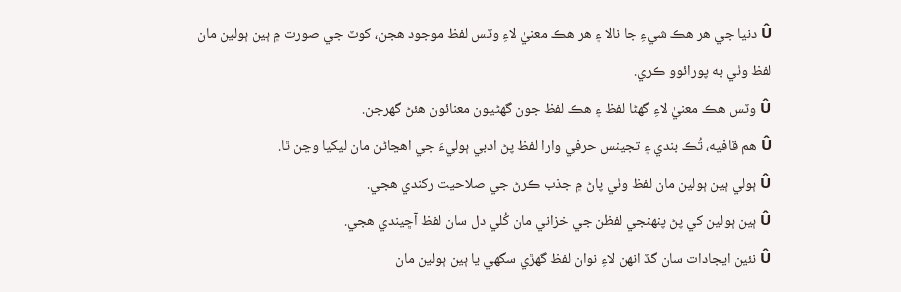Û دنيا جي هر هڪ شيءِ جا نالا ۽ هر هڪ معنيٰ لاءِ وٽس لفظ موجود هجن، کوٽ جي صورت ۾ ٻين ٻولين مان لفظ وٺي به پورائوو ڪري.
Û وٽس هڪ معنيٰ لاءِ گهڻا لفظ ۽ هڪ لفظ جون گهڻيون معنائون هئڻ گهرجن.
Û هم قافيه، تُڪ بندي ۽ تجينس حرفي وارا لفظ پڻ ادبي ٻوليءَ جي اهڃاڻن مان ليکيا وڃن ٿا.
Û ٻولي ٻين ٻولين مان لفظ وٺي پاڻ ۾ جذب ڪرڻ جي صلاحيت رکندي هجي.
Û ٻين ٻولين کي پڻ پنهنجي لفظن جي خزاني مان کُلي دل سان لفظ آڇيندي هجي.
Û نئين ايجادات سان گڏ انهن لاءِ نوان لفظ گهڙي سگهي يا ٻين ٻولين مان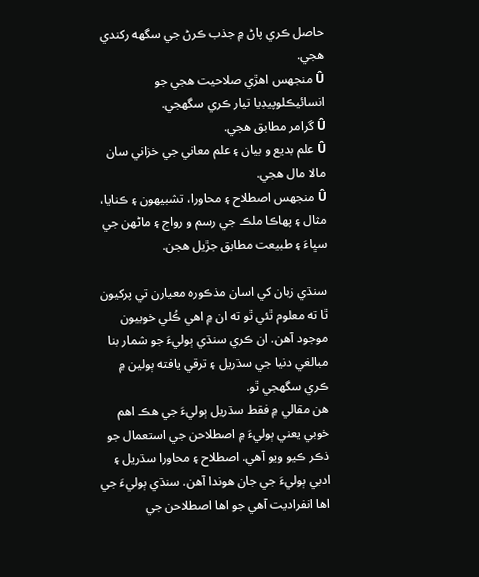حاصل ڪري پاڻ ۾ جذب ڪرڻ جي سگهه رکندي هجي.
Û منجهس اهڙي صلاحيت هجي جو انسائيڪلوپيڊيا تيار ڪري سگهجي.
Û گرامر مطابق هجي.
Û علم بديع و بيان ۽ علم معاني جي خزاني سان مالا مال هجي.
Û منجهس اصطلاح ۽ محاورا، تشبيهون ۽ ڪنايا، مثال ۽ پهاڪا ملڪ جي رسم و رواج ۽ ماڻهن جي سڀاءَ ۽ طبيعت مطابق جڙيل هجن.

سنڌي زبان کي اسان مذڪوره معيارن تي پرکيون ٿا ته معلوم ٿئي ٿو ته ان ۾ اهي ڪُلي خوبيون موجود آهن. ان ڪري سنڌي ٻوليءَ جو شمار بنا مبالغي دنيا جي سڌريل ۽ ترقي يافته ٻولين ۾ ڪري سگهجي ٿو.
هن مقالي ۾ فقط سڌريل ٻوليءَ جي هڪ اهم خوبي يعني ٻوليءَ ۾ اصطلاحن جي استعمال جو ذڪر ڪيو ويو آهي. اصطلاح ۽ محاورا سڌريل ۽ ادبي ٻوليءَ جي جان هوندا آهن. سنڌي ٻوليءَ جي اها انفراديت آهي جو اها اصطلاحن جي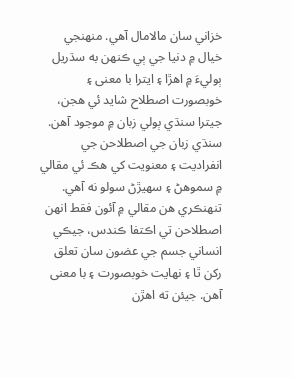خزاني سان مالامال آهي. منهنجي خيال ۾ دنيا جي ٻي ڪنهن به سڌريل ٻوليءَ ۾ اهڙا ۽ ايترا با معنى ۽ خوبصورت اصطلاح شايد ئي هجن، جيترا سنڌي ٻولي زبان ۾ موجود آهن.
سنڌي زبان جي اصطلاحن جي انفراديت ۽ معنويت کي هڪ ئي مقالي ۾ سموهڻ ۽ سهيڙڻ سولو نه آهي. تنهنڪري هن مقالي ۾ آئون فقط انهن اصطلاحن تي اڪتفا ڪندس، جيڪي انساني جسم جي عضون سان تعلق رکن ٿا ۽ نهايت خوبصورت ۽ با معنى آهن. جيئن ته اهڙن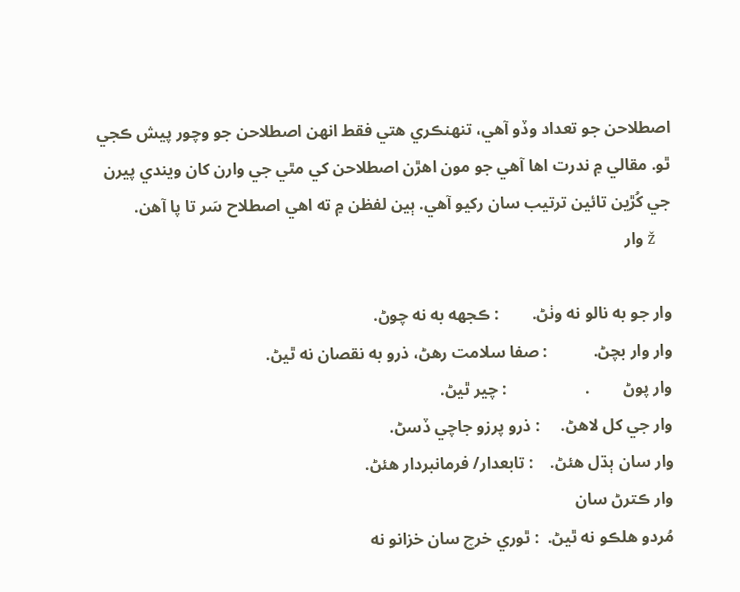اصطلاحن جو تعداد وڏو آهي، تنهنڪري هتي فقط انهن اصطلاحن جو وچور پيش ڪجي ٿو. مقالي ۾ ندرت اها آهي جو مون اهڙن اصطلاحن کي مٿي جي وارن کان ويندي پيرن جي کُڙين تائين ترتيب سان رکيو آهي. ٻين لفظن ۾ ته اهي اصطلاح سَر تا پا آهن.
    ž وار

وار جو به نالو نه وٺڻ.        : ڪجهه به نه چوڻ.
وار وار بچڻ.           : صفا سلامت رهڻ، ذرو به نقصان نه ٿيڻ.
وار پوڻ        .                   : چير ٿيڻ.
وار جي کل لاهڻ.     : ذرو پرزو جاچي ڏسڻ.
وار سان ٻڌل هئڻ.    : تابعدار/ فرمانبردار هئڻ.
وار ڪترڻ سان
مُردو هلڪو نه ٿيڻ.  : ٿوري خرچ سان خزانو نه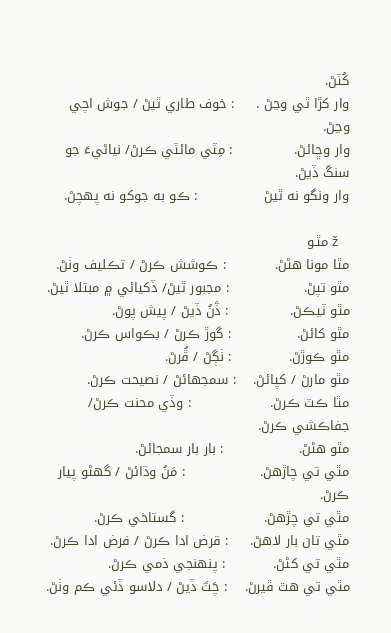کُٽڻ.
وار کڙا ٿي وڃڻ .     : خوف طاري ٿيڻ / جوش اچي وڃڻ.
وار وڇائڻ.              : مِٽي مائٽي ڪرڻ/ نياڻيءَ جو سنڱ ڏيڻ.
وار ونگو نه ٿيڻ               : ڪو به جوکو نه پهچڻ.

    ž مٿـو
مٿا مونا هڻڻ.           : ڪوشش ڪرڻ / تڪليف وٺڻ.
مٿو تپڻ.                 : مجبور ٿيڻ/ ڏکيائي ۾ مبتلا ٿيڻ.
مٿو ٽيڪڻ.              : ڏَنُ ڏيڻ / پيش پوڻ.
مٿو کائڻ.               : گوڙ ڪرڻ / بڪواس ڪرڻ.
مٿو ڪوڙڻ.             : ٺڳڻ / ڦُرڻ.
مٿو مارڻ / کپائڻ.    : سمجهائڻ / نصيحت ڪرڻ.
مٿا ڪٽ ڪرڻ.                  : وڏي محنت ڪرڻ/ جفاڪشي ڪرڻ.
مٿو هڻڻ.                 : بار بار سمجائڻ.
مٿي تي چاڙهڻ.                 : مَنُ وڌائڻ / گهڻو پيار ڪرڻ.
مٿي تي چڙهڻ.                  : گستاخي ڪرڻ.
مٿي تان بار لاهڻ.     : قرض ادا ڪرڻ / فرض ادا ڪرڻ.
مٿي تي کڻڻ.           : پنهنجي ذمي ڪرڻ.
مٿي تي هٿ ڦيرڻ.    : چَٽَ ڏيڻ / دلاسو ڏئي ڪم وٺڻ.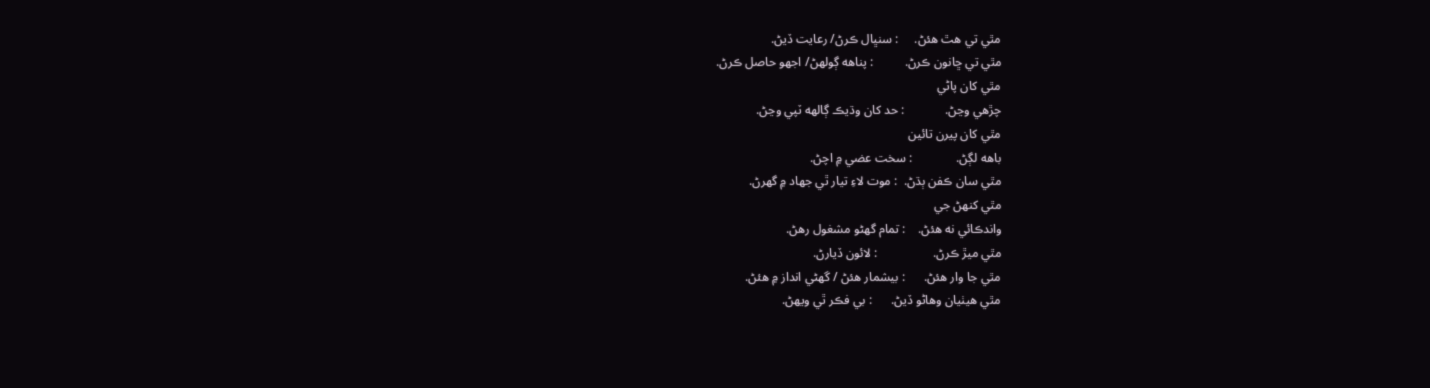مٿي تي هٿ هئڻ.     : سنڀال ڪرڻ/ رعايت ڏيڻ.
مٿي تي ڇانون ڪرڻ.          : پناهه ڳولهڻ/ اجهو حاصل ڪرڻ.
مٿي کان پاڻي
چڙهي وڃڻ.             : حد کان وڌيڪ ڳالهه ٽپي وڃڻ.
مٿي کان پيرن تائين
باهه لڳڻ.              : سخت عضي ۾ اچڻ.
مٿي سان ڪفن ٻڌڻ.  : موت لاءِ تيار ٿي جهاد ۾ گهرڻ.
مٿي کنهڻ جي
واندڪائي نه هئڻ.    : تمام گهڻو مشغول رهڻ.
مٿي ميڙ ڪرڻ.                  : لائون ڏيارڻ.
مٿي جا وار هئڻ.      : بيشمار هئڻ / گهڻي انداز ۾ هئڻ.
مٿي هيٺيان وهاڻو ڏيڻ.      : بي فڪر ٿي ويهڻ.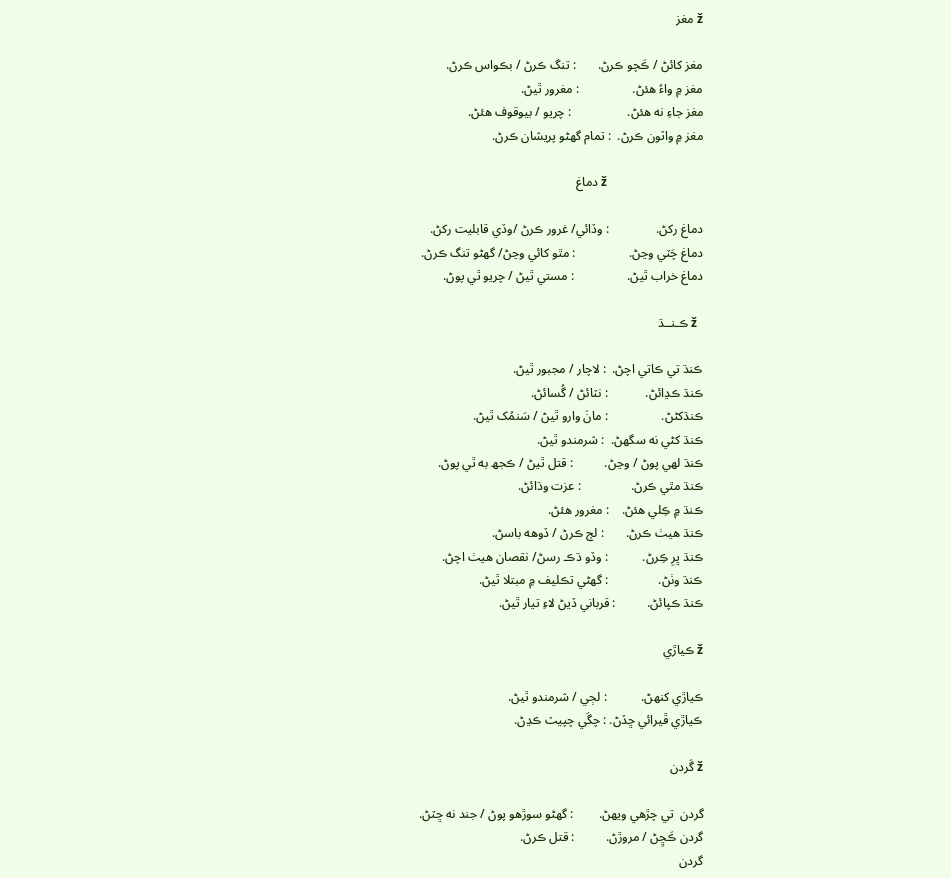ž مغز

مغز کائڻ / ڪَچو ڪرڻ.       : تنگ ڪرڻ / بڪواس ڪرڻ.
مغز ۾ واءُ هئڻ.                 : مغرور ٿيڻ.
مغز جاءِ نه هئڻ.                  : چريو / بيوقوف هئڻ.
مغز ۾ واٽون ڪرڻ.  : تمام گھڻو پريشان ڪرڻ.

                                ž دماغ

دماغ رکڻ.               : وڏائي/ غرور ڪرڻ /وڏي قابليت رکڻ.
دماغ چَٽي وڃڻ.                 : مٿو کائي وڃڻ/ گهڻو تنگ ڪرڻ.
دماغ خراب ٿيڻ.                 : مستي ٿيڻ / چريو ٿي پوڻ.

  ž ڪـنــڌ

ڪنڌ تي ڪاتي اچڻ.  : لاچار / مجبور ٿيڻ.
ڪنڌ ڪڍائڻ.            : نٽائڻ / گُسائڻ.
ڪنڌکڻڻ.                 : مانَ وارو ٿيڻ / سَنمُک ٿيڻ.
ڪنڌ کڻي نه سگهڻ.  : شرمندو ٿيڻ.
ڪنڌ لهي پوڻ / وڃڻ.          : قتل ٿيڻ / ڪجھ به ٿي پوڻ.
ڪنڌ مٿي ڪرڻ.                : عزت وڌائڻ.
ڪنڌ ۾ ڪِلي هئڻ.    : مغرور هئڻ.
ڪنڌ هيٺ ڪرڻ.       : لڄ ڪرڻ / ڏوهه باسڻ.
ڪنڌ ڀرِ ڪِرڻ.           : وڏو ڌڪ رسڻ/ نقصان هيٺ اچڻ.
ڪنڌ وٺڻ.                : گهڻي تڪليف ۾ مبتلا ٿيڻ.
ڪنڌ ڪپائڻ.          : قرباني ڏيڻ لاءِ تيار ٿيڻ.

ž ڪياڙي

ڪياڙي کنهڻ.           : لڄي / شرمندو ٿيڻ.
ڪياڙي ڦيرائي ڇڏڻ. : چڱي چپيٽ ڪڍڻ.

ž گَردن

گردن  تي چڙهي ويهڻ.        : گهڻو سوڙهو پوڻ / جند نه ڇٽڻ.
گردن ڪَڇِڻ / مروڙڻ.          : قتل ڪرڻ.
گردن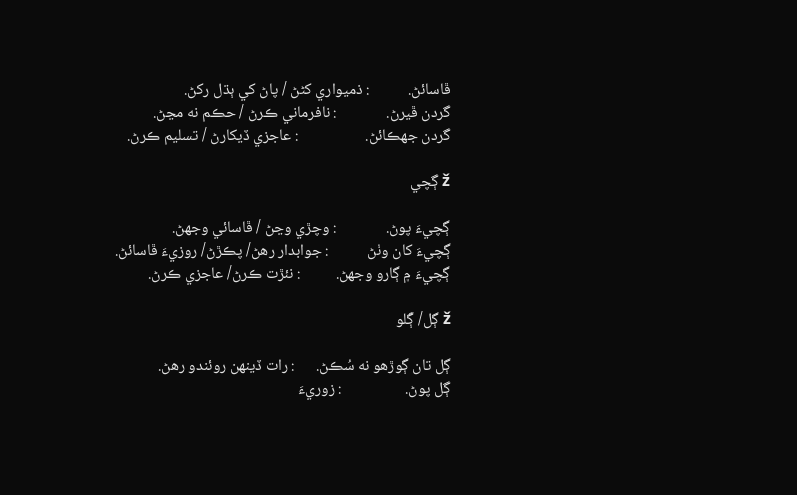ڦاسائڻ.           : ذميواري کڻڻ / پاڻ کي ٻڌل رکڻ.
گردن ڦيرڻ.              : نافرماني ڪرڻ / حڪم نه مڃڻ.
گردن جهڪائڻ.                   : عاجزي ڏيکارڻ / تسليم ڪرڻ.

ž ڳچي

ڳچيءَ پوڻ.              : وچڙي وڃڻ / ڦاسائي وجھڻ.
ڳچيءَ کان وٺڻ           : جوابدار رهڻ/ پڪڙڻ/ روزيءَ ڦاسائڻ.
ڳچيءَ ۾ ڳارو وجهڻ.          : نئڙت ڪرڻ/ عاجزي ڪرڻ.

ž ڳل/ ڳَلو

ڳل تان ڳوڙهو نه سُڪڻ.      : رات ڏينهن روئندو رهڻ.
ڳل پوڻ.                  : زوريءَ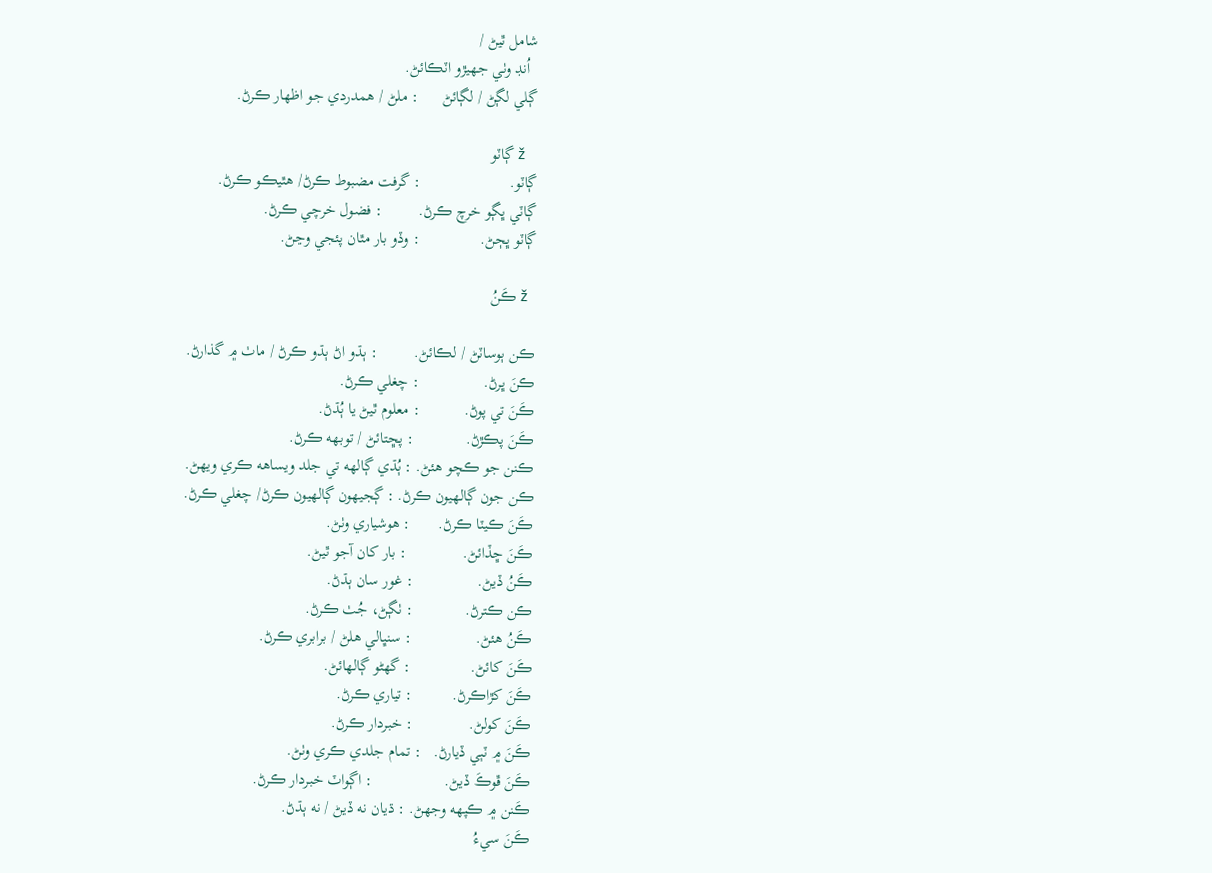شامل ٿيڻ /
  اُنڊ وٺي جھيڙو اٽڪائڻ.
ڳلي لڳڻ / لڳائڻ      : ملڻ / همدردي جو اظهار ڪرڻ.

   ž ڳاٽو
ڳاٽو.                      : گرفت مضبوط ڪرڻ/ هٿيڪو ڪرڻ.
ڳاٽي ڀڳو خرچ ڪرڻ.         : فضول خرچي ڪرڻ.
ڳاٽو ڀڄڻ.               : وڏو بار مٿان پئجي وڃڻ.

  ž ڪَنُ

ڪن ٻوساٽڻ / لڪائڻ.         : ٻڌو اڻ ٻڌو ڪرڻ / ماٺ ۾ گذارڻ.
ڪنَ ڀرڻ.                : چغلي ڪرڻ.
ڪَنَ تي پوڻ.           : معلوم ٿيڻ يا ٻُڌڻ.
ڪَنَ پڪڙڻ.             : پڇتائڻ / توبهه ڪرڻ.
ڪنن جو ڪچو هئڻ. : ٻُڌي ڳالهه تي جلد ويساهه ڪري ويهڻ.
ڪن جون ڳالهيون ڪرڻ. : ڳجيهون ڳالهيون ڪرڻ/ چغلي ڪرڻ.
ڪَنَ ڪيٽا ڪرڻ.       : هوشياري وٺڻ.
ڪَنَ ڇڏائڻ.              : بار کان آجو ٿيڻ.
ڪَنُ ڏيڻ.                : غور سان ٻڌڻ.
ڪن ڪترڻ.             : ٺڳڻ، جُٺ ڪرڻ.
ڪَنُ هئڻ.                : سنڀالي هلڻ / برابري ڪرڻ.
ڪَنَ کائڻ.               : گهڻو ڳالهائڻ.
ڪَنَ کڙاڪرڻ.          : تياري ڪرڻ.
ڪَنَ کولڻ.              : خبردار ڪرڻ.
ڪَنَ ۾ ٽٻي ڏيارڻ.   : تمام جلدي ڪري وٺڻ.
ڪَنَ ڦوڪَ ڏيڻ.                  : اڳواٽ خبردار ڪرڻ.
ڪَنن ۾ ڪپهه وجهڻ. : ڌيان نه ڏيڻ / نه ٻڌڻ.
ڪَنَ سيءُ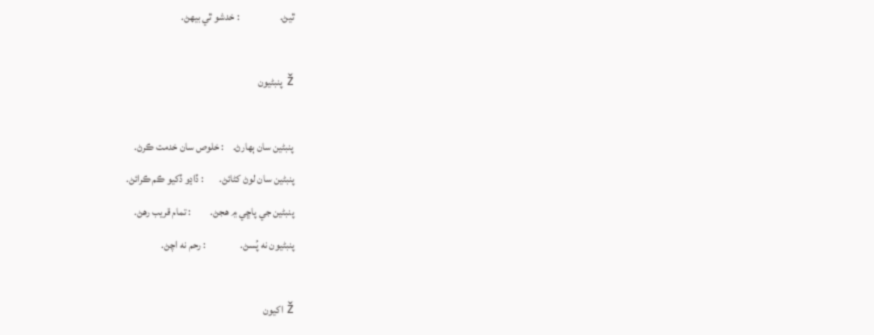ٿيڻ.                   : خدشو ٿي بيهڻ.

ž پنبڻيون

پنبڻين سان ٻهارڻ.    : خلوص سان خدمت ڪرڻ.
پنبڻين سان لوڻ کڻائڻ.       : ڏاڍو ڏکيو ڪم ڪرائڻ.
پنبڻين جي پاڇي ۾ هجڻ.         : تمام قريب رهڻ.
پنبڻيون نه پُسڻ.                : رحم نه اچڻ.

ž اکيون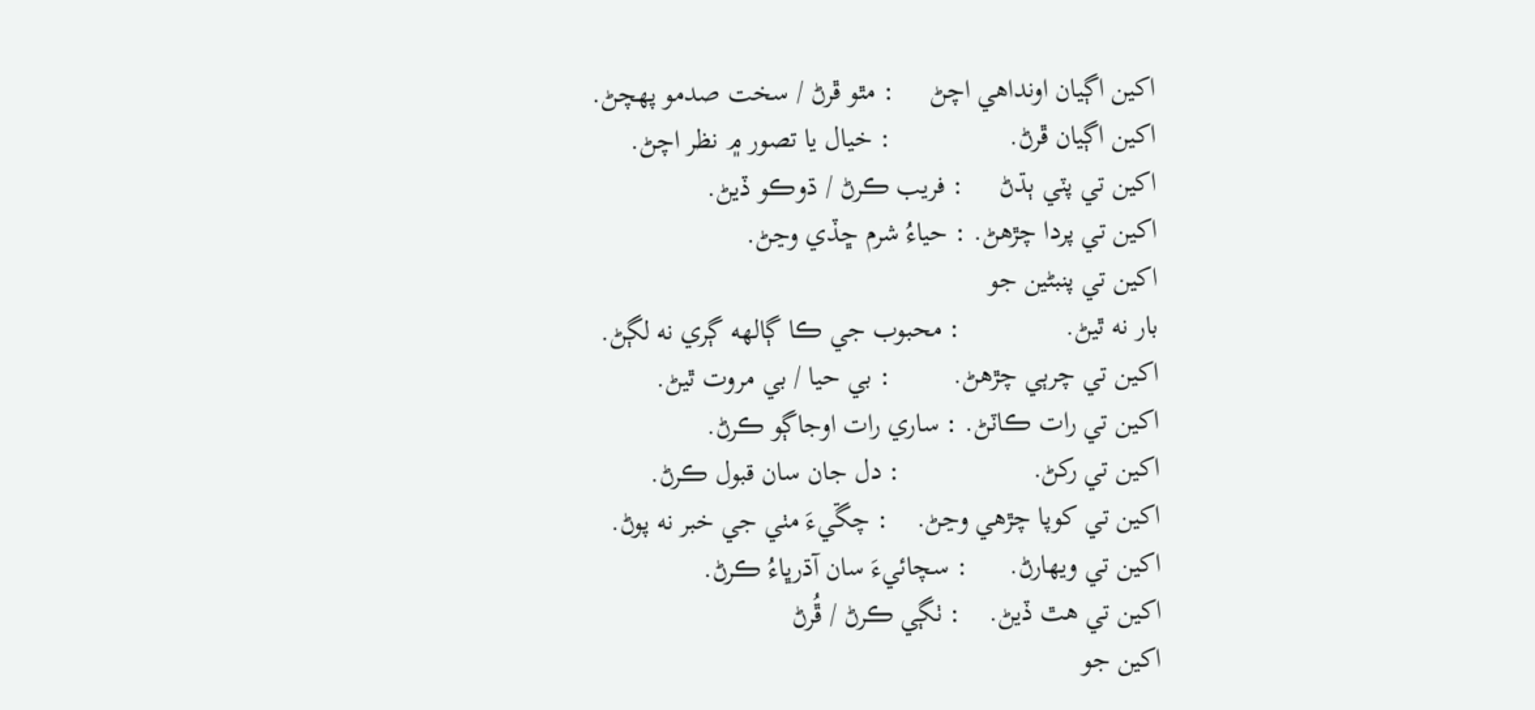اکين اڳيان اونداهي اچڻ     : مٿو ڦرڻ / سخت صدمو پهچڻ.
اکين اڳيان ڦرڻ.                 : خيال يا تصور ۾ نظر اچڻ.
اکين تي پٽي ٻڌڻ     : فريب ڪرڻ / ڌوڪو ڏيڻ.
اکين تي پردا چڙهڻ. : حياءُ شرم ڇڏي وڃڻ.
اکين تي پنبڻين جو
بار نه ٿيڻ.               : محبوب جي ڪا ڳالهه ڳري نه لڳڻ.
اکين تي چرٻي چڙهڻ.         : بي حيا / بي مروت ٿيڻ.
اکين تي رات ڪاٽڻ. : ساري رات اوجاڳو ڪرڻ.
اکين تي رکڻ.                   : دل جان سان قبول ڪرڻ.
اکين تي کوپا چڙهي وڃڻ.    : چڱيءَ مٺي جي خبر نه پوڻ.
اکين تي ويهارڻ.      : سچائيءَ سان آڌرڀاءُ ڪرڻ.
اکين تي هٿ ڏيڻ.    : ٺڳي ڪرڻ / ڦُرڻ
اکين جو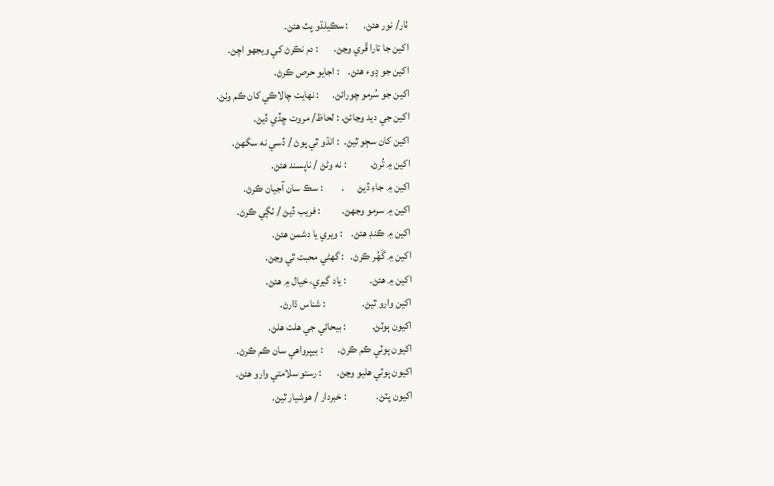ٺار/ نور هئڻ.       : سڪيلڌو پٽ هئڻ.
اکين جا تارا ڦري وڃڻ.       : دم نڪرڻ کي ويجهو اچڻ.
اکين جو ڍوء هئڻ.    : اجايو حرص ڪرڻ.
اکين جو سُرمو چورائڻ.      : نهايت چالاڪي کان ڪم وٺڻ.
اکين جي ديد وڃائڻ. : لحاظ/ مروت ڇڏي ڏيڻ.
اکين کان سڄو ٿيڻ.  : انڌو ٿي پوڻ / ڏسي نه سگهڻ.
اکين ۾ تُرڻ.           : نه وڻڻ / ناپسند هئڻ.
اکين ۾ جاءِ ڏيڻ      .         : سڪ سان آجيان ڪرڻ.
اکين ۾ سرمو وجهڻ.          : فريب ڏيڻ / ٺڳي ڪرڻ.
اکين ۾ ڪنڊ هئڻ.    : ويري يا دشمن هئڻ.
اکين ۾ گَهُر ڪرڻ.   : گهڻي محبت ٿي وڃڻ.
اکين ۾ هئڻ.           : ياد گيري، خيال ۾ هئڻ.
اکين وارو ٿيڻ.                 : شناس ڌارڻ.
اکيون ٻوٽڻ.            : بيحائي جي هلت هلڻ.
اکيون ٻوٽي ڪم ڪرڻ.       : بيپرواهي سان ڪم ڪرڻ.
اکيون ٻوٽي هليو وڃڻ.       : رستو سلامتي وارو هئڻ.
اکيون پٽڻ.              : خبردار / هوشيار ٿيڻ.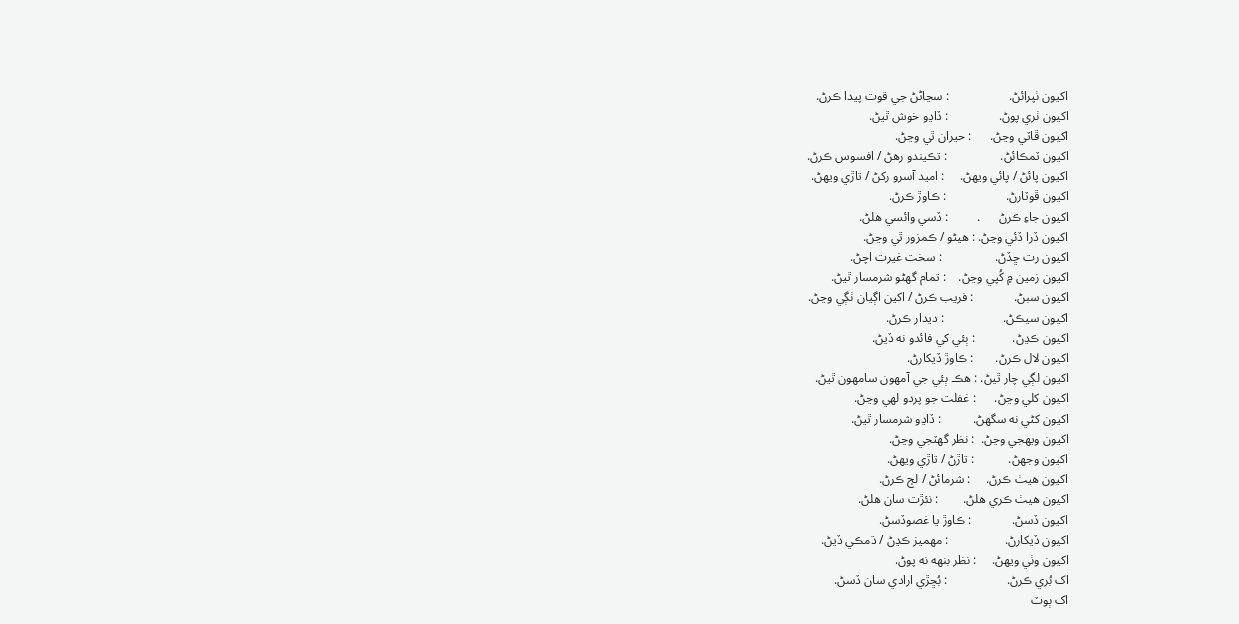اکيون ٺپرائڻ.                   : سڃاڻڻ جي قوت پيدا ڪرڻ.
اکيون ٺري پوڻ.                : ڏاڍو خوش ٿيڻ.
اکيون ڦاٽي وڃڻ.      : حيران ٿي وڃڻ.
اکيون ٽمڪائڻ.                 : تڪيندو رهڻ / افسوس ڪرڻ.
اکيون پائڻ / پائي ويهڻ.     : اميد آسرو رکڻ / تاڙي ويهڻ.
اکيون ڦوٽارڻ.                   : ڪاوڙ ڪرڻ.
اکيون جاءِ ڪرڻ      .         : ڏسي وائسي هلڻ.
اکيون ڏرا ڏئي وڃڻ. : هيڻو / ڪمزور ٿي وڃڻ.
اکيون رت ڇڏڻ.                 : سخت غيرت اچڻ.
اکيون زمين ۾ کُپي وڃڻ.    : تمام گهڻو شرمسار ٿيڻ.
اکيون سبڻ.             : فريب ڪرڻ / اکين اڳيان ٺڳي وڃڻ.
اکيون سيڪڻ.                   : ديدار ڪرڻ.
اکيون ڪڍڻ.            : ٻئي کي فائدو نه ڏيڻ.
اکيون لال ڪرڻ.       : ڪاوڙ ڏيکارڻ.
اکيون لڳي چار ٿيڻ. : هڪ ٻئي جي آمهون سامهون ٿيڻ.
اکيون کلي وڃڻ.      : غفلت جو پردو لهي وڃڻ.
اکيون کڻي نه سگهڻ.          : ڏاڍو شرمسار ٿيڻ.
اکيون ويهجي وڃڻ.  : نظر گهٽجي وڃڻ.
اکيون وجهڻ.           : تاڙڻ / تاڙي ويهڻ.
اکيون هيٺ ڪرڻ.     : شرمائڻ / لڄ ڪرڻ.
اکيون هيٺ ڪري هلڻ.        : نئڙت سان هلڻ.
اکيون ڏسڻ.             : ڪاوڙ يا غصوڏسڻ.
اکيون ڏيکارڻ.                  : مهميز ڪڍڻ / ڌمڪي ڏيڻ.
اکيون وٺي ويهڻ.     : نظر بنهه نه پوڻ.
اک بُري ڪرڻ.                   : بُڇڙي ارادي سان ڏسڻ.
اک ٻوٽ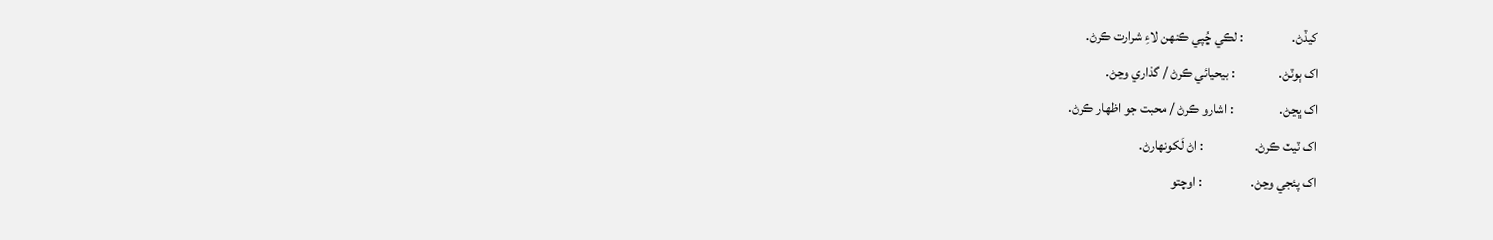کيڏڻ.                  : لڪي ڇُپي ڪنهن لاءِ شرارت ڪرڻ.
اک ٻوٽڻ.                : بيحيائي ڪرڻ / گذاري وڃڻ.
اک ڀڃڻ.                 : اشارو ڪرڻ / محبت جو اظهار ڪرڻ.
اک ٽيٽ ڪرڻ.                   : اڻ لَکونهارڻ.
اک پئجي وڃڻ.                  : اوچتو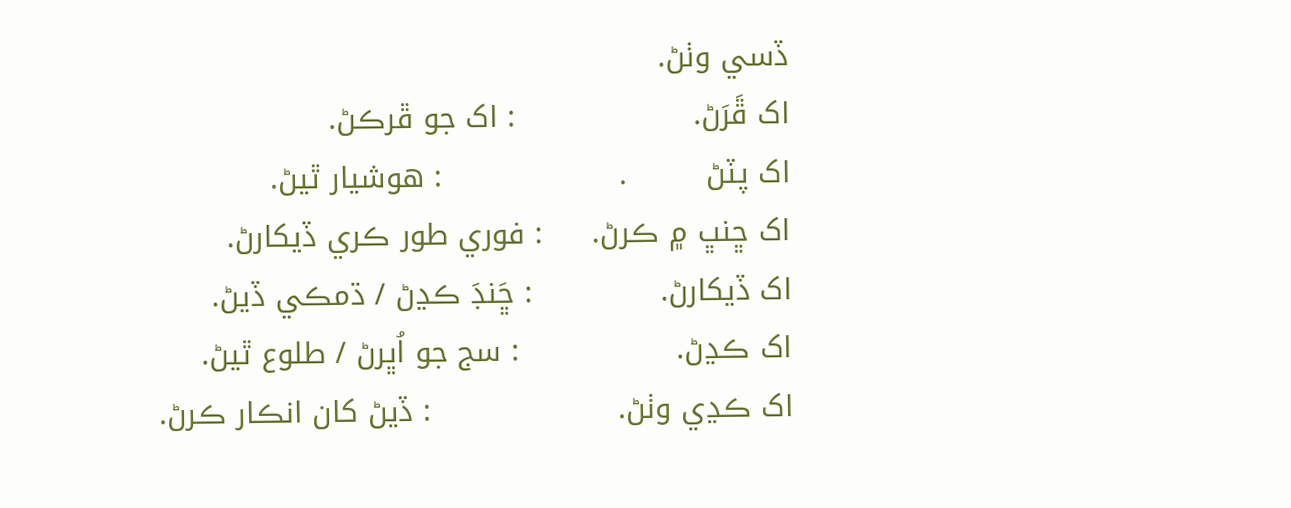ڏسي وٺڻ.
اک ڦَرَڻ.                  : اک جو ڦرڪڻ.
اک پٽڻ        .                  : هوشيار ٿيڻ.
اک ڇنڀ ۾ ڪرڻ.     : فوري طور ڪري ڏيکارڻ.
اک ڏيکارڻ.             : ڇَنڊَ ڪڍڻ / ڌمڪي ڏيڻ.
اک ڪڍڻ.                : سج جو اُڀرڻ / طلوع ٿيڻ.
اک ڪڍي وٺڻ.                   : ڏيڻ کان انڪار ڪرڻ.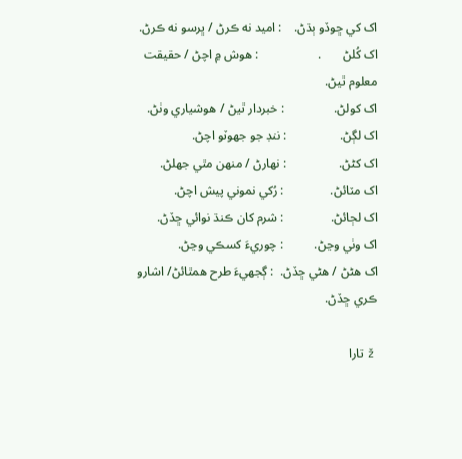اک کي ڇوڏو ٻڌڻ.    : اميد نه ڪرڻ / ڀرسو نه ڪرڻ.
اک کُلڻ       .                   : هوش ۾ اچڻ / حقيقت معلوم ٿيڻ.
اک کولڻ.                : خبردار ٿيڻ / هوشياري وٺڻ.
اک لڳڻ.                 : ننڊ جو جهوٽو اچڻ.
اک کڻڻ.                 : نهارڻ / منهن مٿي جهلڻ.
اک مٽائڻ.               : رُکي نموني پيش اچڻ.
اک لڄائڻ.               : شرم کان ڪنڌ نوائي ڇڏڻ.
اک وٺي وڃڻ.          : چوريءَ کسڪي وڃڻ.
اک هڻڻ / هڻي ڇڏڻ.  : ڳجهيءَ طرح همٿائڻ/ اشارو ڪري ڇڏڻ.

 ž تارا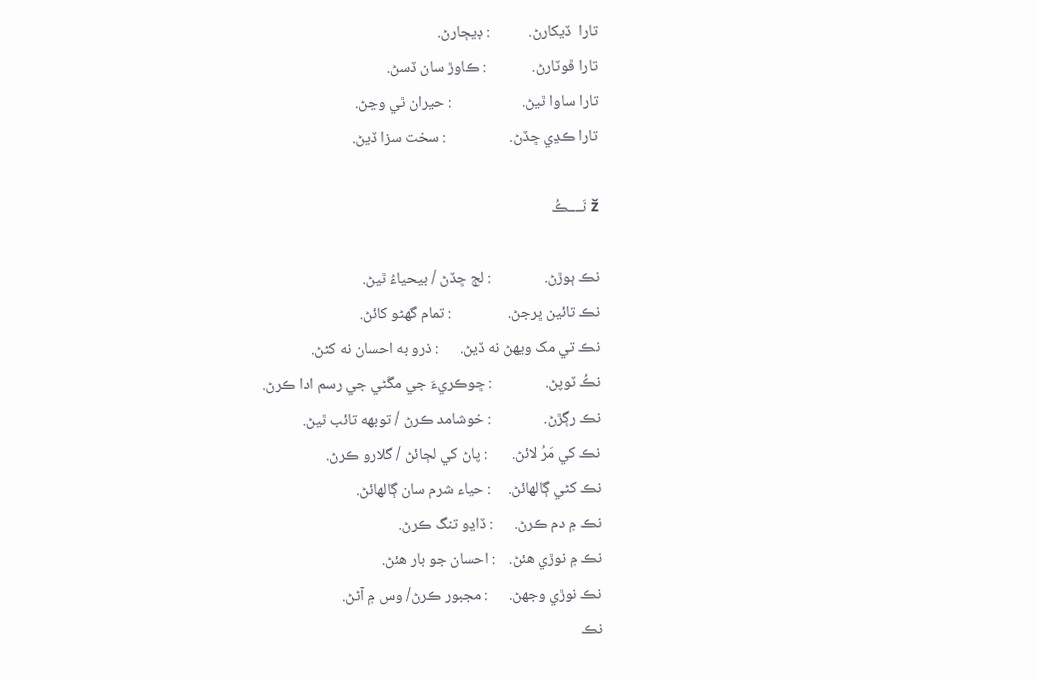تارا  ڏيکارڻ.           : ڊيڄارڻ.
تارا ڦوٽارڻ.             : ڪاوڙ سان ڏسڻ.
تارا ساوا ٿيڻ.                    : حيران ٿي وڃڻ.
تارا ڪڍي ڇڏڻ.                  : سخت سزا ڏيڻ.

ž نَــــڪُ

نڪ ٻوڙڻ.               : لڄ ڇڏڻ / بيحياءُ ٿيڻ.
نڪ تائين ڀرجڻ.                : تمام گهڻو کائڻ.
نڪ تي مک ويهڻ نه ڏيڻ.      : ذرو به احسان نه کڻڻ.
نڪُ ٽوپڻ.               : ڇوڪريءَ جي مڱڻي جي رسم ادا ڪرڻ.
نڪ رڳڙڻ.               : خوشامد ڪرڻ / توبهه تائب ٿيڻ.
نڪ کي مَرُ لائڻ.       : پاڻ کي لڄائڻ / گلارو ڪرڻ.
نڪ کڻي ڳالهائڻ.     : حياء شرم سان ڳالهائڻ.
نڪ ۾ دم ڪرڻ.      : ڏاڍو تنگ ڪرڻ.
نڪ ۾ نوڙي هئڻ.    : احسان جو بار هئڻ.
نڪ نوڙي وجهڻ.      : مجبور ڪرڻ/ وس ۾ آڻڻ.
نڪ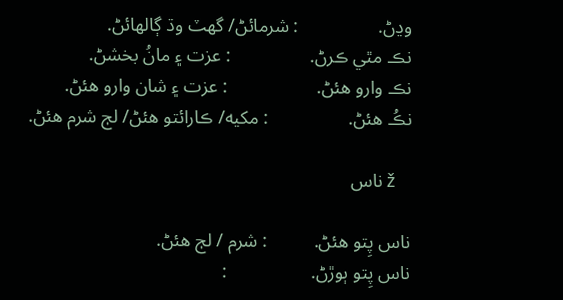وڍڻ.                 : شرمائڻ/ گهٽ وڌ ڳالهائڻ.
نڪ مٿي ڪرڻ.                 : عزت ۽ مانُ بخشڻ.
نڪ وارو هئڻ.                   : عزت ۽ شان وارو هئڻ.
نڪُ هئڻ.                 : مکيه/ ڪارائتو هئڻ/ لڄ شرم هئڻ.

    ž ناس

ناس پِتو هئڻ.          : شرم / لڄ هئڻ.
ناس پِتو ٻوڙڻ.                  :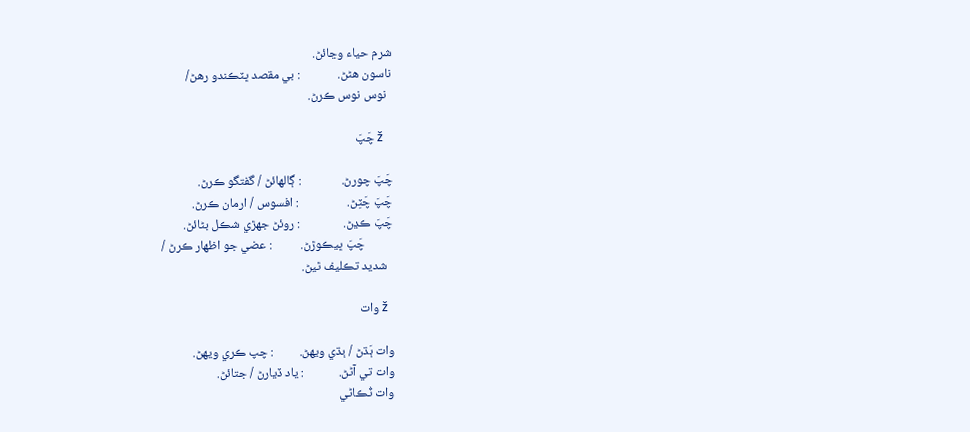شرم حياء وڃائڻ.
ناسون هڻڻ.             : بي مقصد ڀٽڪندو رهڻ/
  نوس نوس ڪرڻ.

   ž چَپَ

چَپَ چورڻ.              : ڳالهائڻ / گفتگو ڪرڻ.
چَپَ چَٽِڻ.                 : افسوس / ارمان ڪرڻ.
چَپَ ڪڍڻ.               : روئڻ جهڙي شڪل بڻائڻ.
          چَپَ ڀيڪوڙڻ.          : عضي جو اظهار ڪرڻ /
  شديد تڪليف ٿيڻ.

  ž وات

وات ٻَڌڻ / ٻڌي ويهڻ.         : چپ ڪري ويهڻ.
وات تي آڻڻ.            : ياد ڏيارڻ / جتائڻ.
وات ٽُڪاڻي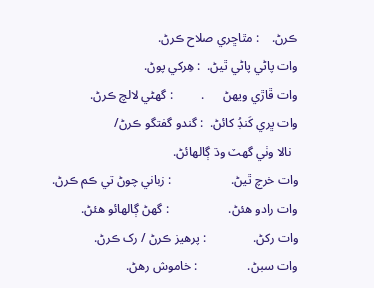ڪرڻ.    : مٿاڇري صلاح ڪرڻ.
وات پاڻي پاڻي ٿيڻ.  : هِرکي پوڻ.
وات ڦاڙي ويهڻ      .         : گهڻي لالچ ڪرڻ.
وات ڀري کَنڊُ کائڻ.  : گندو گفتگو ڪرڻ/
  نالا وٺي گهٽ وڌ ڳالهائڻ.
وات خرچ ٿيڻ.                   : زباني چوڻ تي ڪم ڪرڻ.
وات رادو هئڻ.                   : گهڻ ڳالهائو هئڻ.
وات رکڻ.               : پرهيز ڪرڻ / رک ڪرڻ.
وات سبڻ.                : خاموش رهڻ.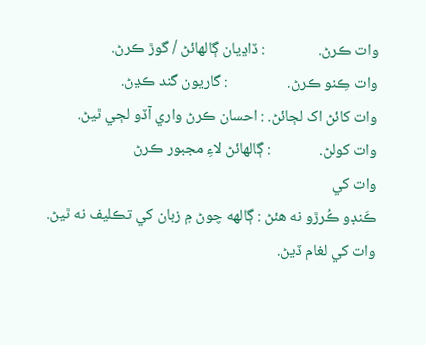وات ڪرڻ.               : ڏاڍيان ڳالهائڻ / گوڙ ڪرڻ.
وات ڪِنو ڪرڻ.                 : گاريون گند ڪڍڻ.
وات کائڻ اک لڄائڻ. : احسان ڪرڻ واري آڏو لڄي ٿيڻ.
وات کولڻ.              : ڳالهائڻ لاءِ مجبور ڪرڻ
وات کي
ڪَنڊو ڪُرڙو نه هئڻ : ڳالهه چوڻ ۾ زبان کي تڪليف نه ٿيڻ.
وات کي لغام ڏيڻ.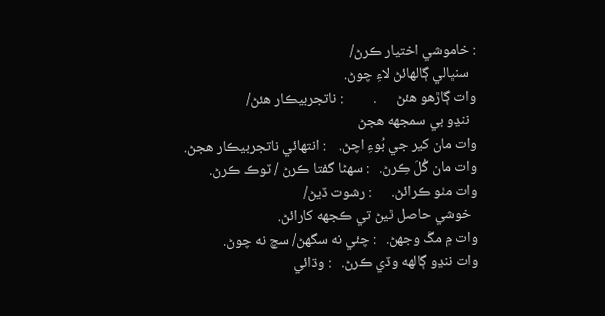: خاموشي اختيار ڪرڻ/
  سنڀالي ڳالهائڻ لاءِ چوڻ.
وات ڳاڙهو هئڻ      .         : ناتجربيڪار هئڻ/
  ننڍو بي سمجهه هجڻ
وات مان کير جي بُوءِ اچڻ.    : انتهائي ناتجربيڪار هجڻ.
وات مان گُلَ ڪِرڻ.   : سهڻا گفتا ڪرڻ / ٽوڪ ڪرڻ.
وات مٺو ڪرائڻ.      : رشوت ڏيڻ/
  خوشي حاصل ٿيڻ تي ڪجهه کارائڻ.
وات ۾ مڱ وجهڻ.   : چئي نه سگهڻ/ سچ نه چوڻ.
وات ننڍو ڳالهه وڏي ڪرڻ.   : وڌائي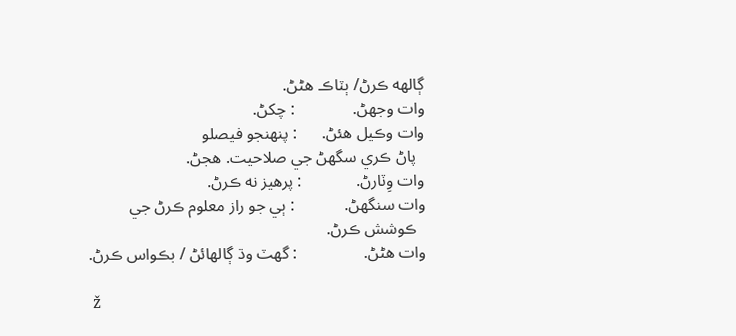ڳالهه ڪرڻ/ ٻٽاڪ هڻڻ.
وات وجهڻ.              : چکڻ.
وات وڪيل هئڻ.      : پنهنجو فيصلو
  پاڻ ڪري سگهڻ جي صلاحيت. هجڻ.
وات وِٽارڻ.             : پرهيز نه ڪرڻ.
وات سنگهڻ.            : ٻي جو راز معلوم ڪرڻ جي
  ڪوشش ڪرڻ.
وات هڻڻ.                : گهٽ وڌ ڳالهائڻ / بڪواس ڪرڻ.

 ž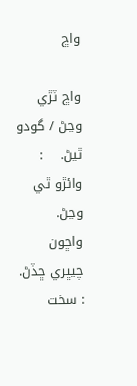واڇ

واڇ ٽڙي وڃڻ / گودو ٿيڻ.    : وائڙو ٿي وڃڻ.
واڇون چيڀري ڇڏڻ.   : سخت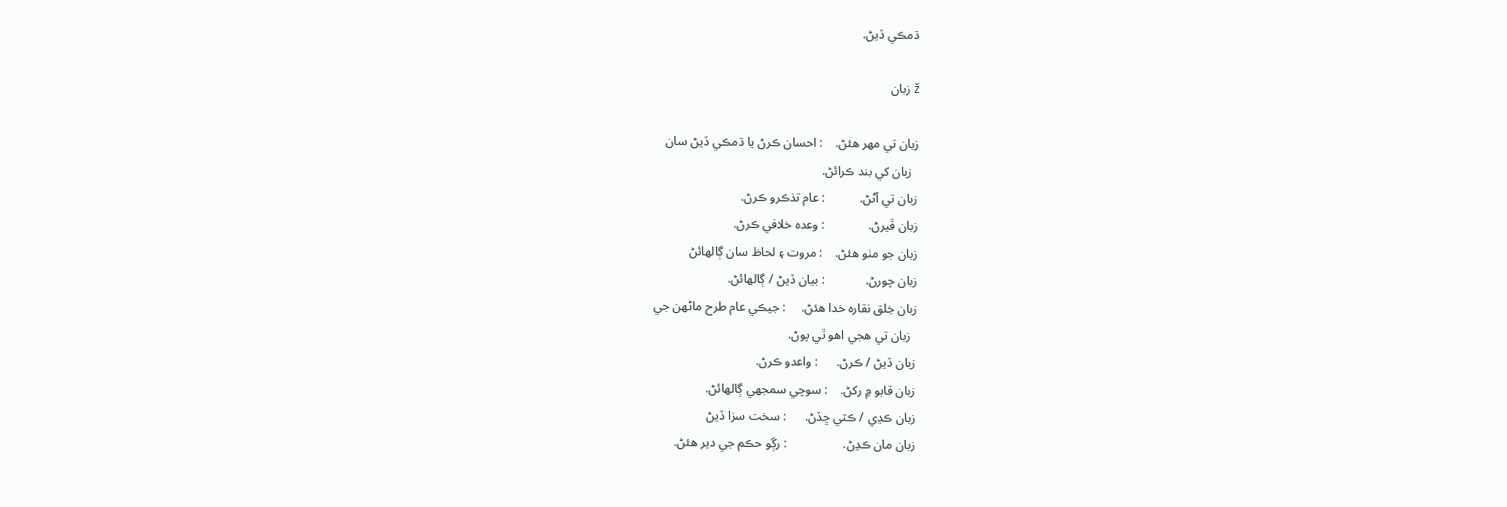ڌمڪي ڏيڻ.

ž زبان

زبان تي مهر هئڻ.    : احسان ڪرڻ يا ڌمڪي ڏيڻ سان
  زبان کي بند ڪرائڻ.
زبان تي آڻڻ.           : عام تذڪرو ڪرڻ.
زبان ڦيرڻ.              : وعده خلافي ڪرڻ.
زبان جو مٺو هئڻ.    : مروت ۽ لحاظ سان ڳالهائڻ
زبان چورڻ.             : بيان ڏيڻ / ڳالهائڻ.
زبان خِلق نقاره خدا هئڻ.     : جيڪي عام طرح ماڻهن جي
  زبان تي هجي اهو ٿي پوڻ.
زبان ڏيڻ / ڪرڻ.      : واعدو ڪرڻ.
زبان قابو ۾ رکڻ.    : سوچي سمجهي ڳالهائڻ.
زبان ڪڍي / ڪٽي ڇڏڻ.      : سخت سزا ڏيڻ
زبان مان ڪڍڻ.                  : رڳو حڪم جي دير هئڻ.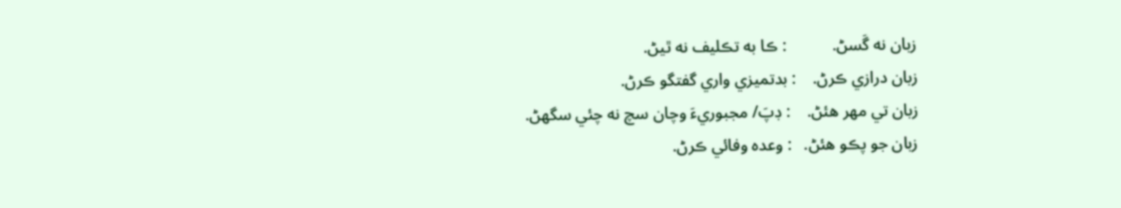زبان نه گَسڻ.           : ڪا به تڪليف نه ٿيڻ.
زبان درازي ڪرڻ.    : بدتميزي واري گفتگو ڪرڻ.
زبان تي مهر هئڻ.    : ڊپَ/ مجبوريءَ وچان سچ نه چئي سگهڻ.
زبان جو پڪو هئڻ.   : وعده وفائي ڪرڻ.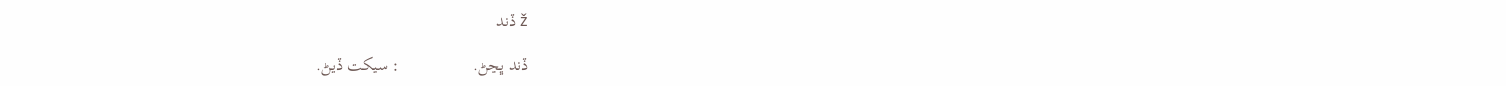ž ڏند

ڏند ڀڃڻ.                 : سيکت ڏيڻ.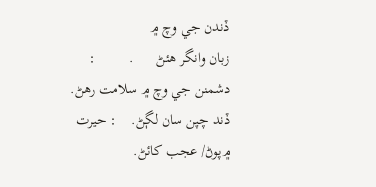ڏندن جي وچ ۾
زبان وانگر هئڻ      .         : دشمنن جي وچ ۾ سلامت رهڻ.
ڏند چپن سان لڳڻ.    : حيرت ۾پوڻ/ عجب کائڻ.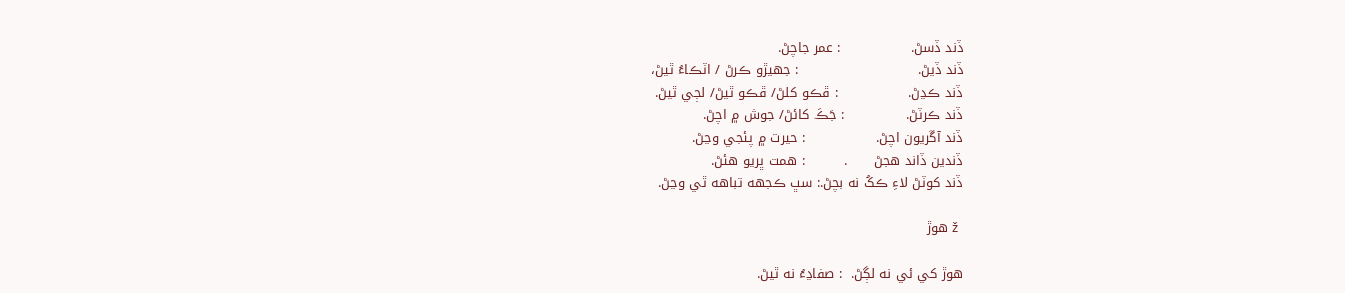ڏند ڏسڻ.                : عمر جاچڻ.
ڏند ڏيڻ.                           : جهيڙو ڪرڻ / اٽڪاءُ ٿيڻ،
ڏند ڪڍڻ.                : ڦڪو کلڻ/ ڦڪو ٿيڻ/ لڄي ٿيڻ.
ڏند ڪرٽڻ.              : جَڪَ کائڻ/ جوش ۾ اچڻ.
ڏند آڱريون اچڻ.                : حيرت ۾ پئجي وڃڻ.
ڏندين ڏاند هجڻ      .         : همت ڀريو هئڻ.
ڏند کوٽڻ لاءِ ڪکُ نه بچڻ.: سڀ ڪجهه تباهه ٿي وڃڻ.

  ž هوڙ

هوڙ کي ئي نه لڳڻ.  : صفاڍءُ نه ٿيڻ.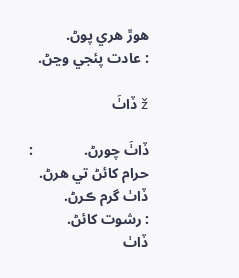هوڙ هري پوڻ.                   : عادت پئجي وڃڻ.

ž ڏاٺَ

ڏاٺَ چورڻ.              : حرام کائڻ تي هرڻ.
ڏاٺ گرم ڪرڻ.                 : رشوت کائڻ.
ڏاٺ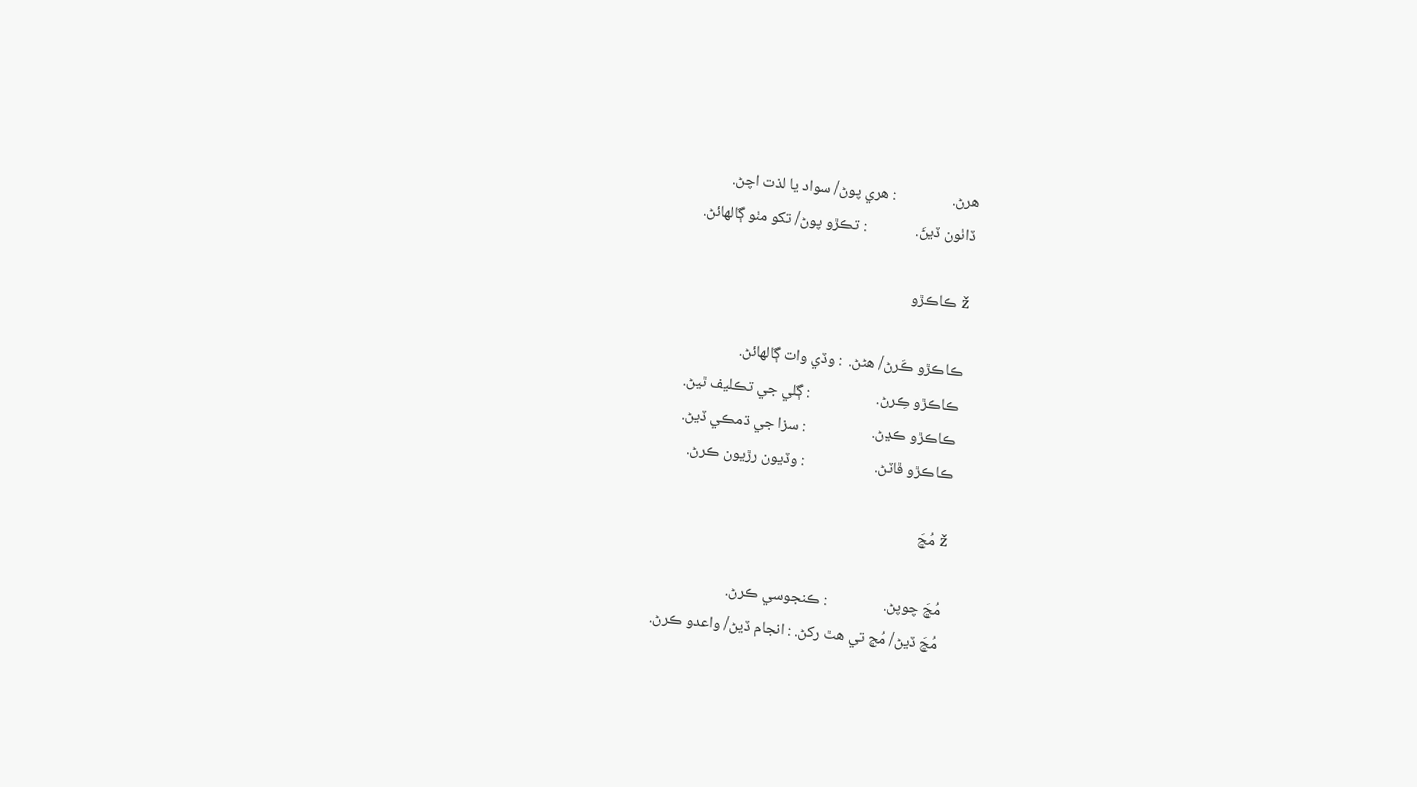هرڻ.                : هري پوڻ/ سواد يا لذت اچڻ.
ڏاٺون ڏيڻَ.              : تڪڙو پوڻ/ تکو مٺو ڳالهائڻ.

ž ڪاڪڙو

ڪاڪڙو ڪَرڻ/ هڻڻ.  : وڏي وات ڳالهائڻ.
ڪاڪڙو ڪِرڻ.                   : ڳلي جي تڪليف ٿيڻ.
ڪاڪڙو ڪڍڻ.                   : سزا جي ڌمڪي ڏيڻ.
ڪاڪڙو ڦاٽڻ.                    : وڏيون رڙيون ڪرڻ.

ž مُڇَ

مُڇَ چوپڻ.                : ڪنجوسي ڪرڻ.
مُڇَ ڏيڻ/ مُڇ تي هٿ رکڻ. : انجام ڏيڻ/ واعدو ڪرڻ.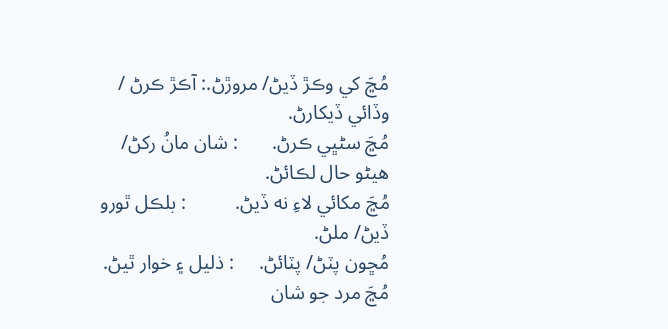مُڇَ کي وڪڙ ڏيڻ/ مروڙڻ.: آڪڙ ڪرڻ / وڏائي ڏيکارڻ.
مُڇَ سڻڀي ڪرڻ.       : شان مانُ رکڻ/ هيڻو حال لڪائڻ.
مُڇَ مکائي لاءِ نه ڏيڻ.          : بلڪل ٿورو ڏيڻ/ ملڻ.
مُڇون پٽڻ/ پٽائڻ.     : ذليل ۽ خوار ٿيڻ.
مُڇَ مرد جو شان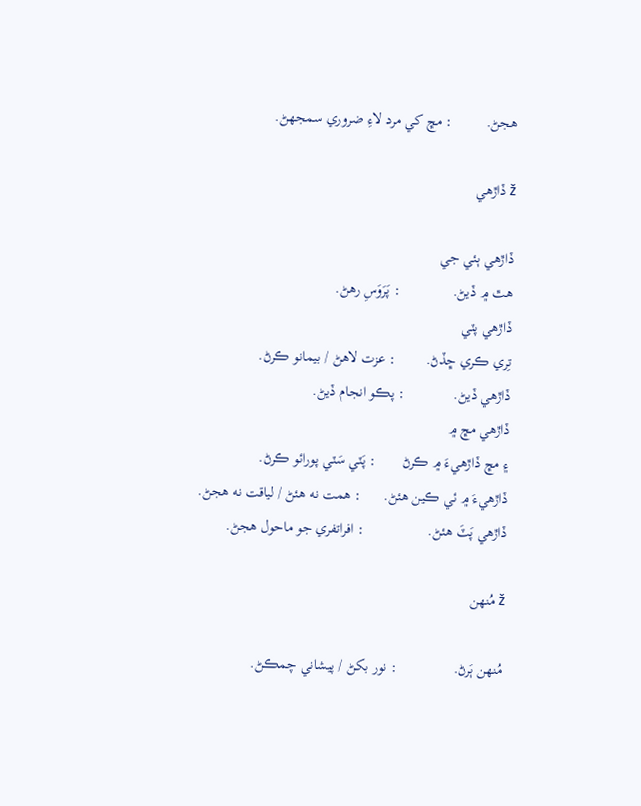هجڻ.         : مڇ کي مرد لاءِ ضروري سمجهڻ.

ž ڏاڙهي

ڏاڙهي ٻئي جي
هٿ ۾ ڏيڻ.              : پَرَوَسِ رهڻ.
ڏاڙهي پٽي
تِري ڪري ڇڏڻ.        : عزت لاهڻ / بيمانو ڪرڻ.
ڏاڙهي ڏيڻ.             : پڪو انجام ڏيڻ.
ڏاڙهي مڇ ۾
۽ مڇ ڏاڙهيءَ ۾ ڪرڻ       : پَٽي سَٽي پورائو ڪرڻ.
ڏاڙهيءَ ۾ ئي ڪين هئڻ.      : همت نه هئڻ / لياقت نه هجڻ.
ڏاڙهي پَٽَ هئڻ.                 : افراتفري جو ماحول هجڻ.

ž مُنهن

مُنهن ٻَرڻ.               : نور بکڻ / پيشاني چمڪڻ.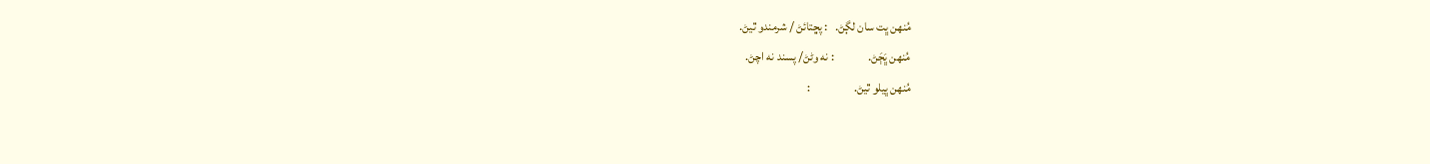مُنهن ڀت سان لڳڻ.   : پڇتائڻ / شرمندو ٿيڻ.
مُنهن ڀَڄَڻ.              : نه وڻڻ/ پسند نه اچڻ.
مُنهن ڀيلو ٿيڻ.                  :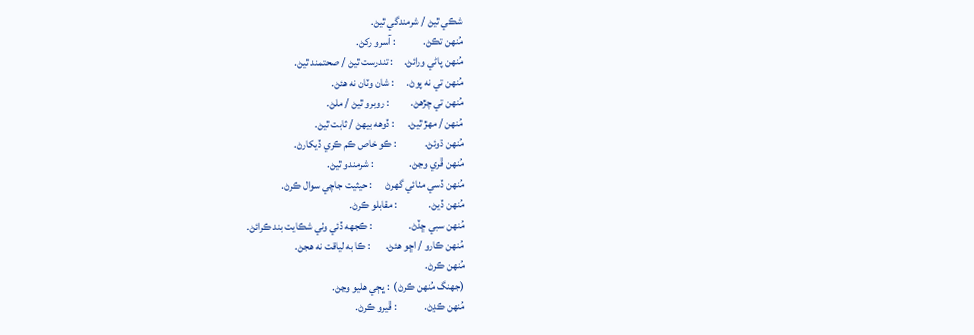شڪي ٿيڻ / شرمندگي ٿيڻ.
مُنهن تڪڻ.             : آسرو رکڻ.
مُنهن پاڻي ورائڻ.     : تندرست ٿيڻ / صحتمند ٿيڻ.
مُنهن تي نه پوڻ.      : شان وٽان نه هئڻ.
مُنهن تي چڙهڻ.          : روبرو ٿيڻ / ملڻ.
مُنهن / مهڙ ٿيڻ.      : ڏوهه بيهڻ / ثابت ٿيڻ.
مُنهن ڌوئڻ.             : ڪو خاص ڪم ڪري ڏيکارڻ.
مُنهن ڦري وڃڻ.                 : شرمندو ٿيڻ.
مُنهن ڏسي مٺائي گهرڻ      : حيثيت جاچي سوال ڪرڻ.
مُنهن ڏيڻ.               : مقابلو ڪرڻ.
مُنهن سبي ڇڏڻ.                 : ڪجهه ڏئي وٺي شڪايت بند ڪرائڻ.
مُنهن ڪارو / اڇو هئڻ.       : ڪا به لياقت نه هجڻ.
مُنهن ڪرڻ.
(جھنگ مُنهن ڪرڻ)  : ڀڄي هليو وڃڻ.
مُنهن ڪڍڻ.             : ڦيرو ڪرڻ.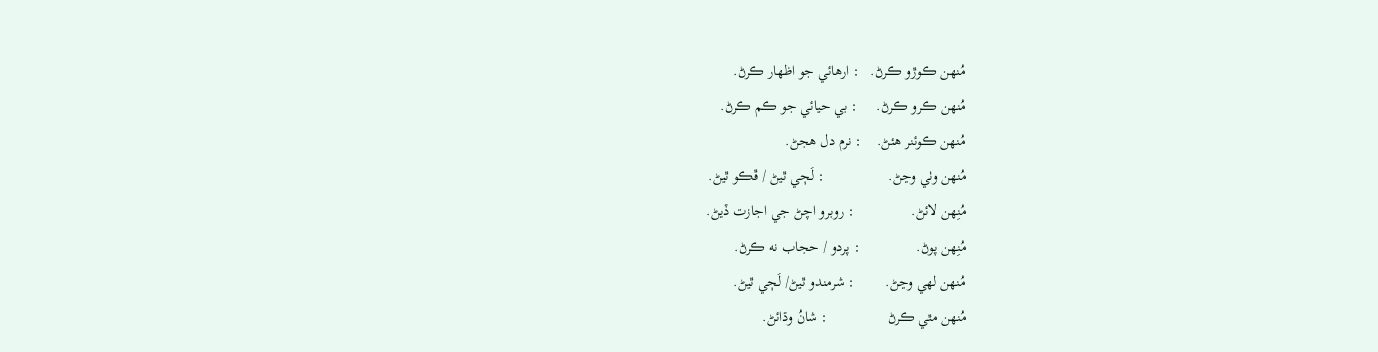مُنهن ڪوڙو ڪرڻ.   : ارهائي جو اظهار ڪرڻ.
مُنهن ڪرو ڪرڻ.     : بي حيائي جو ڪم ڪرڻ.
مُنهن ڪوئنر هئڻ.    : نرم دل هجڻ.
مُنهن وٺي وڃڻ.                 : لَڄي ٿيڻ / ڦڪو ٿيڻ.
مُنِهن لائڻ.               : روبرو اچڻ جي اجازت ڏيڻ.
مُنِهن پوڻ.               : پردو / حجاب نه ڪرڻ.
مُنهن لهي وڃڻ.        : شرمندو ٿيڻ/ لَڄي ٿيڻ.
مُنهن مٿي ڪرڻ                : شانُ وڌائڻ.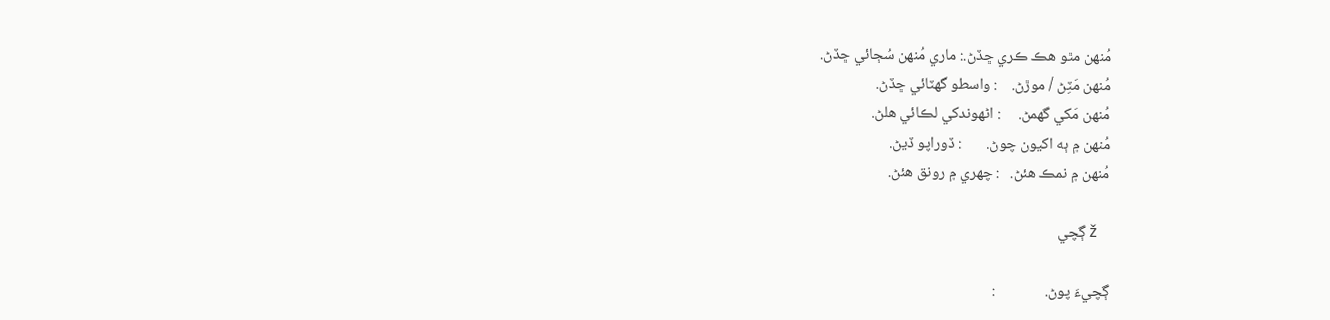مُنهن مٿو هڪ ڪري ڇڏڻ.: ماري مُنهن سُڄائي ڇڏڻ.
مُنهن مَٽِڻ / موڙڻ.    : واسطو گهٽائي ڇڏڻ.
مُنهن مَکي گهمڻ.     : اڻهوندکي لڪائي هلڻ.
مُنهن ۾ ٻه اکيون چوڻ.       : ڏوراپو ڏيڻ.
مُنهن ۾ نمڪ هئڻ.   : چهري ۾ رونق هئڻ.

   ž ڳچي

ڳچيءَ پوڻ.              :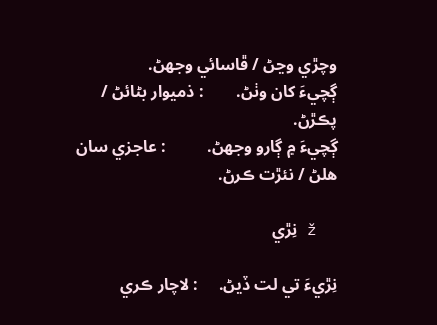وچڙي وڃڻ / ڦاسائي وجهڻ.
ڳچيءَ کان وٺڻ.        : ذميوار بڻائڻ / پڪڙڻ.
ڳچيءَ ۾ ڳارو وجهڻ.          : عاجزي سان هلڻ / نئڙت ڪرڻ.

  ž نِڙي

نِڙيءَ تي لت ڏيڻ.     : لاچار ڪري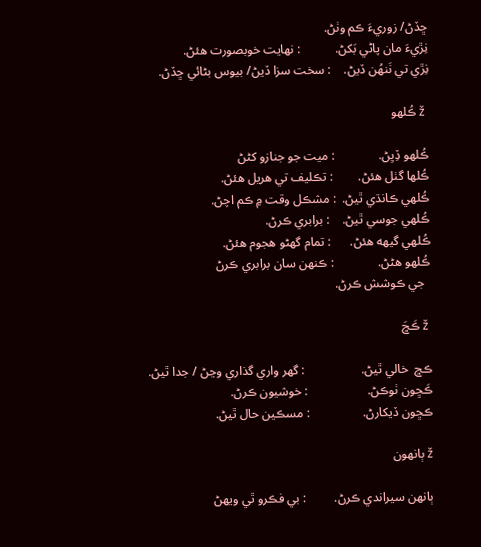ڇڏڻ/ زوريءَ ڪم وٺڻ.
نِڙيءَ مان پاڻي بَکڻ.           : نهايت خوبصورت هئڻ.
نِڙي تي نَنهُن ڏيڻ.    : سخت سزا ڏيڻ/ بيوس بڻائي ڇڏڻ.

 ž ڪُلهو

ڪُلهو ڏِيِڻ.              : ميت جو جنازو کڻڻ
ڪُلها گٺل هئڻ.        : تڪليف تي هريل هئڻ.
ڪُلهي ڪانڌي ٿيڻ.  : مشڪل وقت ۾ ڪم اچڻ.
ڪُلهي جوسي ٿيڻ.    : برابري ڪرڻ.
ڪُلهي گيهه هئڻ.      : تمام گهڻو هجوم هئڻ.
ڪُلهو هڻڻ.              : ڪنهن سان برابري ڪرڻ
  جي ڪوشش ڪرڻ.

 ž ڪَڇَ

ڪڇ  خالي ٿيڻ.                  : گهر واري گذاري وڃڻ / جدا ٿيڻ.
ڪَڇون ٺوڪڻ.                   : خوشيون ڪرڻ.
ڪڇون ڏيکارڻ.                 : مسڪين حال ٿيڻ.

ž ٻانهون

ٻانهن سيراندي ڪرڻ.         : بي فڪرو ٿي ويهڻ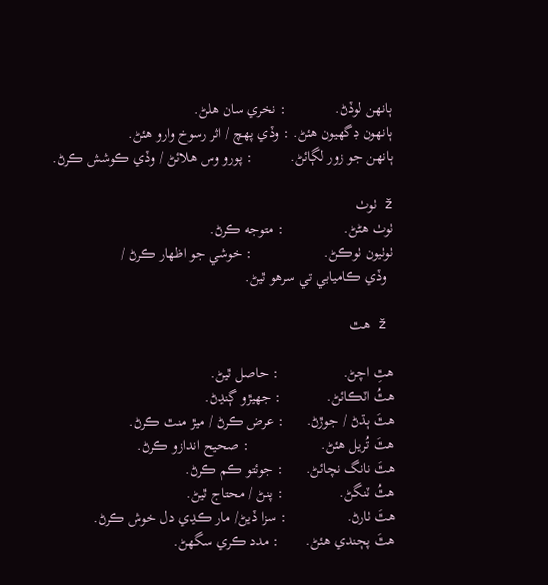ٻانهن لوڏڻ.             : نخري سان هلڻ.
ٻانهون ڊگهيون هئڻ. : وڏي پهچ / اثر رسوخ وارو هئڻ.
ٻانهن جو زور لڳائڻ.          : پورو وس هلائڻ / وڏي ڪوشش ڪرڻ.

ž ٺوٺ
ٺوٺ هڻڻ.                : متوجه ڪرڻ.
ٺوٺيون ٺوڪڻ.                   : خوشي جو اظهار ڪرڻ /
  وڏي ڪاميابي تي سرهو ٿيڻ.

 ž هٿ

هٿِ اچڻ.                 : حاصل ٿيڻ.
هٿُ اٽڪائڻ.            : جهيڙو ڳنڍڻ.
هٿَ ٻڌڻ / جوڙڻ.      : عرض ڪرڻ / ميڙ منٿ ڪرڻ.
هٿَ تُريل هئڻ.                   : صحيح اندازو ڪرڻ.
هٿَ نانگ نچائڻ.      : جوئتو ڪم ڪرڻ.
هٿُ ٽنگڻ.               : پنڻ / محتاج ٿيڻ.
هٿَ ٺارڻ.                : سزا ڏيڻ/ مار ڪڍي دل خوش ڪرڻ.
هٿَ پڄندي هئڻ.       : مدد ڪري سگهڻ.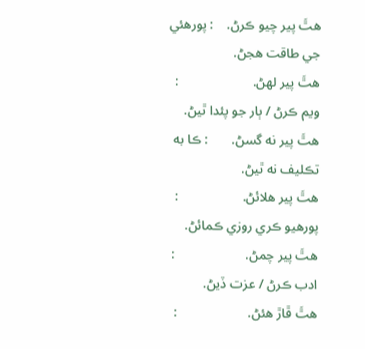هٿَ پير چيو ڪرڻ.    : پورهئي جي طاقت هجڻ.
هٿَ پير لهڻ.                      : ويم ڪرڻ / ٻار جو پئدا ٿيڻ.
هٿَ پير نه گسڻ.       : ڪا به تڪليف نه ٿيڻ.
هٿَ پير هلائڻ.                   : پورهيو ڪري روزي ڪمائڻ.
هٿَ پير چمڻ.                     : ادب ڪرڻ / عزت ڏيڻ.
هٿَ ڦاڙ هئڻ.                     :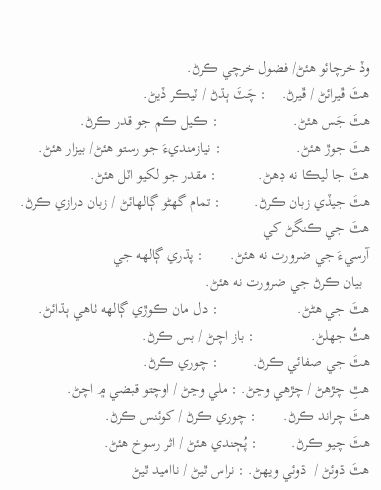وڏ خرچائو هئڻ/ فضول خرچي ڪرڻ.
هٿَ ڦيرائڻ / ڦيرڻ.    : چَٽَ ٻڌڻ / ٽيڪر ڏيڻ.
هٿَ جَس هئڻ.                    : ڪيل ڪم جو قدر ڪرڻ.
هٿَ جوڙ هئڻ.                    : نيازمنديءَ جو رستو هئڻ/ بيزار هئڻ.
هٿَ جا ليڪا نه ڊهڻ.           : مقدر جو لکيو اٽل هئڻ.
هٿَ جيڏي زبان ڪرڻ.         : تمام گهڻو ڳالهائڻ / زبان درازي ڪرڻ.
هٿَ جي ڪنگڻ کي
آرسيءَ جي ضرورت نه هئڻ.       : پڌري ڳالهه جي
  بيان ڪرڻ جي ضرورت نه هئڻ.
هٿَ جي هڻڻ.                     : دل مان ڪوڙي ڳالهه ٺاهي ٻڌائڻ.
هٿُ جهلڻ.               : باز اچڻ / بس ڪرڻ.
هٿَ جي صفائي ڪرڻ.         : چوري ڪرڻ.
هٿِ چڙهڻ / چڙهي وڃڻ. : ملي وڃڻ / اوچتو قبضي ۾ اچڻ.
هٿَ چراند ڪرڻ.       : چوري ڪرڻ / کوئنس ڪرڻ.
هٿَ چيو ڪرڻ.         : پُڄندي هئڻ / اثر رسوخ هئڻ.
هٿَ ڌوئڻ /  ڌوئي ويهڻ. : نراس ٿيڻ / نااميد ٿيڻ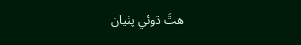هٿَ ڌوئي پٺيان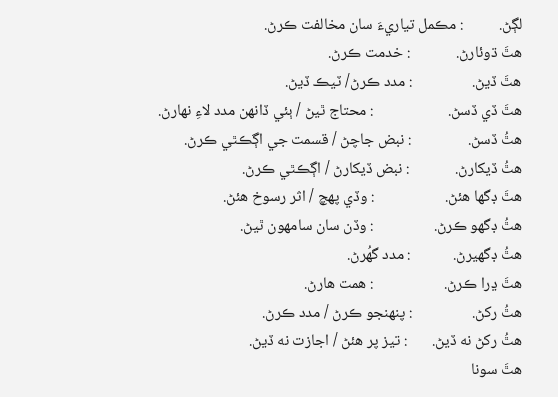لڳڻ.          : مڪمل تياريءَ سان مخالفت ڪرڻ.
هٿَ ڌوئارڻ.             : خدمت ڪرڻ.
هٿَ ڏيڻ.                 : مدد ڪرڻ/ ٽيڪ ڏيڻ.
هٿَ ڏي ڏسڻ.                     : محتاج ٿيڻ / ٻئي ڏانهن مدد لاءِ نهارڻ.
هٿُ ڏسڻ.                : نبض جاچڻ / قسمت جي اڳڪٿي ڪرڻ.
هٿُ ڏيکارڻ.             : نبض ڏيکارڻ / اڳڪٿي ڪرڻ.
هٿَ ڊگها هئڻ.                    : وڏي پهچ / اثر رسوخ هئڻ.
هٿُ ڊگهو ڪرڻ.                 : وڏن سان سامهون ٿيڻ.
هٿُ ڊگھيرڻ.            : مدد گھُرڻ.
هٿَ ڍرا ڪرڻ.                    : همت هارڻ.
هٿُ رکڻ.                 : پنهنجو ڪرڻ / مدد ڪرڻ.
هٿُ رکڻ نه ڏيڻ.       : تيز پر هئڻ / اجازت نه ڏيڻ.
هٿَ سونا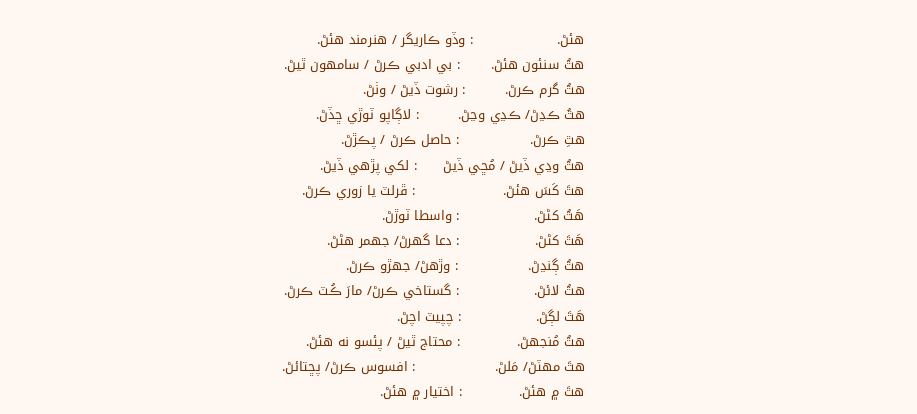هئڻ.                   : وڏو ڪاريگر / هنرمند هئڻ.
هٿُ سنئون هئڻ.       : بي ادبي ڪرڻ / سامهون ٿيڻ.
هٿُ گرم ڪرڻ.         : رشوت ڏيڻ / وٺڻ.
هٿُ ڪڍڻ/ ڪڍي وڃڻ.         : لاڳاپو ٽوڙي ڇڏڻ.
هٿِ ڪرڻ.                : حاصل ڪرڻ / پڪڙڻ.
هٿُ وڍي ڏيڻ / مُڇي ڏيڻ      : لکي پڙهي ڏيڻ.
هٿَ کَسَ هئڻ.                    : ڦرلٽ يا زوري ڪرڻ.
هَٿُ کڻڻ.                 : واسطا ٽوڙڻ.
هَٿَ کڻڻ.                 : دعا گهرڻ/ جهمر هڻڻ.
هٿُ ڳنڍڻ.                : وڙهڻ/ جهڙو ڪرڻ.
هٿُ لائڻ.                 : گستاخي ڪرڻ/ مارَ ڪُٽ ڪرڻ.
هَٿَ لڳڻ.                 : چپيٽ اچڻ.
هٿُ مُنجهڻ.             : محتاج ٿيڻ / پئسو نه هئڻ.
هٿَ مهٽڻ/ مَلڻ.                  : افسوس ڪرڻ/ پڇتائڻ.
هٿَ ۾ هئڻ.             : اختيار ۾ هئڻ.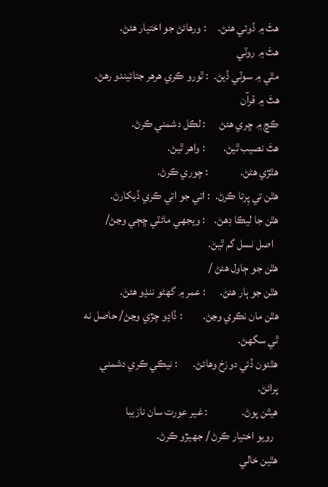هٿَ ۾ ڏوئي هئڻ.     : ورهائڻ جو اختيار هئڻ.
هٿَ ۾ روٽي
مٿي ۾ سوٽي ڏيڻ.  : ٿورو ڪري هرهر جتائيندو رهڻ.
هٿَ ۾ قرآن
ڪڇ ۾ ڇري هئڻ      : لڪل دشمني ڪرڻ.
هٿَ نصيب ٿيڻ.        : واهر ٿيڻ.
هٿڙي هڻڻ.              : چوري ڪرڻ.
هٿن تي پِرتا ڪرڻ.  : اتي جو اتي ڪري ڏيکارڻ.
هٿن جا ليڪا ڊهڻ.    : ويجهي مائٽي ڇڄي وڃڻ/
  اصل نسل گم ٿيڻ.
هٿن جو ڄاول هئڻ /
هٿن جو ٻار هئڻ.      : عمر ۾ گهڻو ننڍو هئڻ.
هٿن مان نڪري وڃڻ.         : ڏاڍو چڙي وڃڻ/ حاصل نه ٿي سگهڻ.
هٿئون ڏئي دوزخ وهائڻ.       : نيڪي ڪري دشمني پرائڻ.
هيٿن پوڻ.               : غير عورت سان نازيبا
  رويو اختيار ڪرڻ / جهيڙو ڪرڻ.
هٿين خالي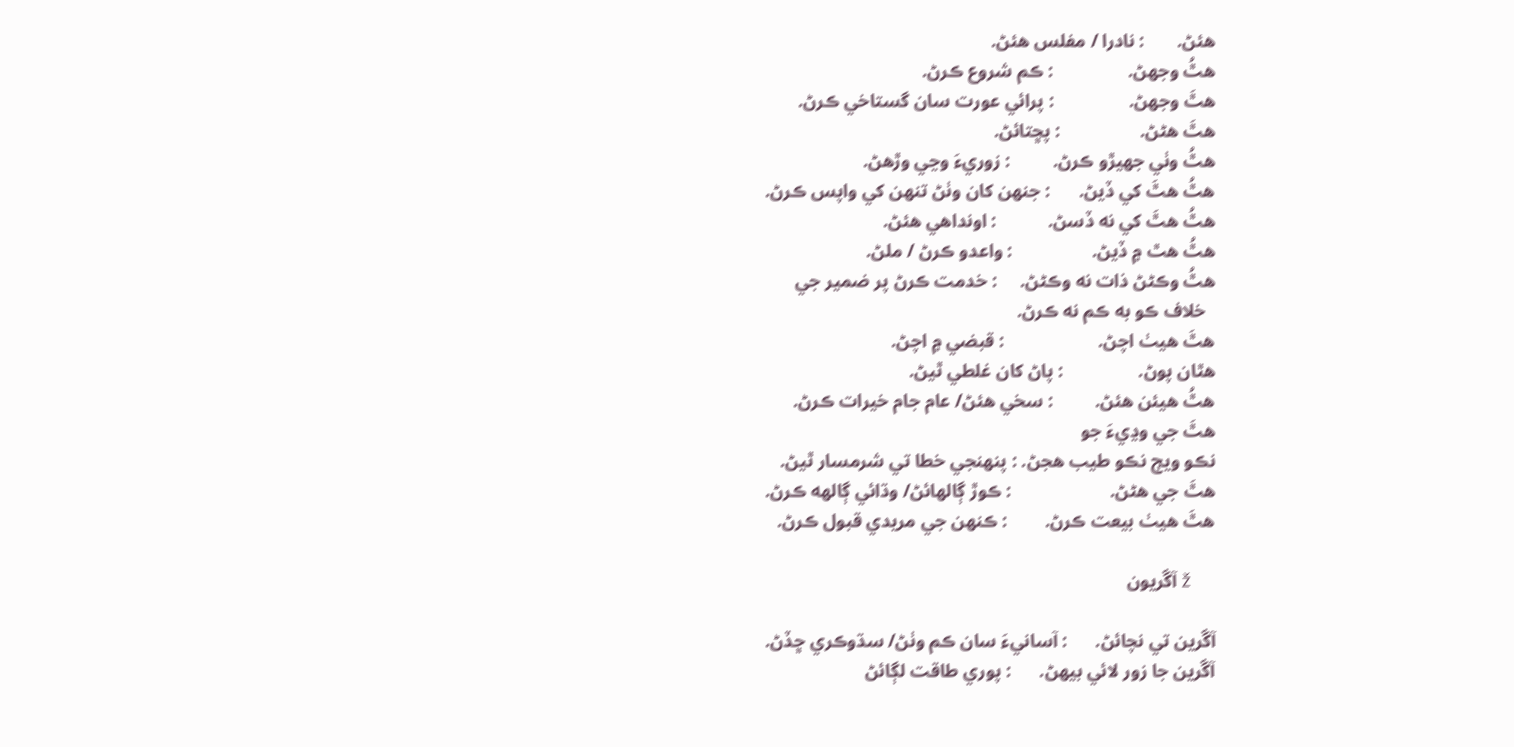هئڻ.       : نادرا / مفلس هئڻ.
هٿُ وجهڻ.                : ڪم شروع ڪرڻ.
هٿَ وجھڻ.                : پرائي عورت سان گستاخي ڪرڻ.
هٿَ هڻڻ.                 : پڇتائڻ.
هٿُ وٺي جهيڙو ڪرڻ.         : زوريءَ وڃي وڙهڻ.
هٿُ هٿَ کي ڏيڻ.      : جنهن کان وٺڻ تنهن کي واپس ڪرڻ.
هٿُ هٿَ کي نه ڏسڻ.           : اونداهي هئڻ.
هٿُ هٿ ۾ ڏيڻ.                 : واعدو ڪرڻ / ملڻ.
هٿُ وڪڻڻ ذات نه وڪڻڻ.     : خدمت ڪرڻ پر ضمير جي
  خلاف ڪو به ڪم نه ڪرڻ.
هٿَ هيٺ اچڻ.                    : قبضي ۾ اچڻ.
هٿان پوڻ.                : پاڻ کان غلطي ٿيڻ.
هٿُ هيئن هئڻ.         : سخي هئڻ/ عام جام خيرات ڪرڻ.
هٿَ جي وڍيءَ جو
نڪو ويڄ نڪو طيب هجڻ. : پنهنجي خطا تي شرمسار ٿيڻ.
هٿَ جي هڻڻ.                     : ڪوڙ ڳالهائڻ/ وڌائي ڳالهه ڪرڻ.
هٿَ هيٺ بيعت ڪرڻ.        : ڪنهن جي مريدي قبول ڪرڻ.

     ž آڱريون

آڱرين تي نچائڻ.      : آسانيءَ سان ڪم وٺڻ/ سڌوڪري ڇڏڻ.
آڱرين جا زور لائي بيهڻ.      : پوري طاقت لڳائڻ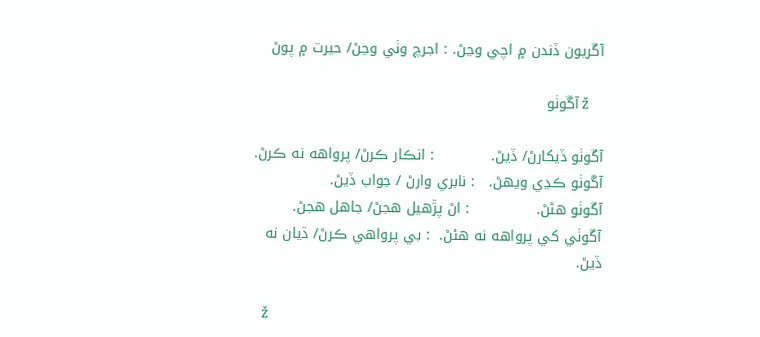آڱريون ڏندن ۾ اچي وڃڻ. : اجرچ وٺي وڃڻ/ حيرت ۾ پوڻ

     ž آڱوٺو

آڱوٺو ڏيکارڻ/ ڏيڻ.            : انڪار ڪرڻ/ پرواهه نه ڪرڻ.
آڱوٺو ڪڍي ويهڻ.   : نابري وارڻ / جواب ڏيڻ.
آڱوٺو هڻڻ.              : اڻ پڙهيل هجڻ/ جاهل هجڻ.
آڱوٺي کي پرواهه نه هئڻ.  : بي پرواهي ڪرڻ/ ڌيان نه ڏيڻ.

   ž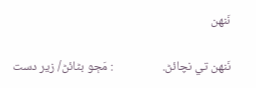نَنهن

نَنهن تي نچائڻ.                 : مَڄو بڻائڻ/ زير دست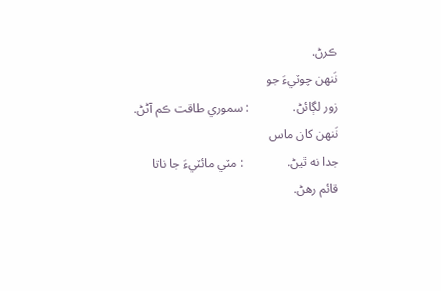ڪرڻ.
نَنهن چوٽيءَ جو
زور لڳائڻ.              : سموري طاقت ڪم آڻڻ.
نَنهن کان ماس
جدا نه ٿيڻ.              : مٽي مائٽيءَ جا ناتا قائم رهڻ.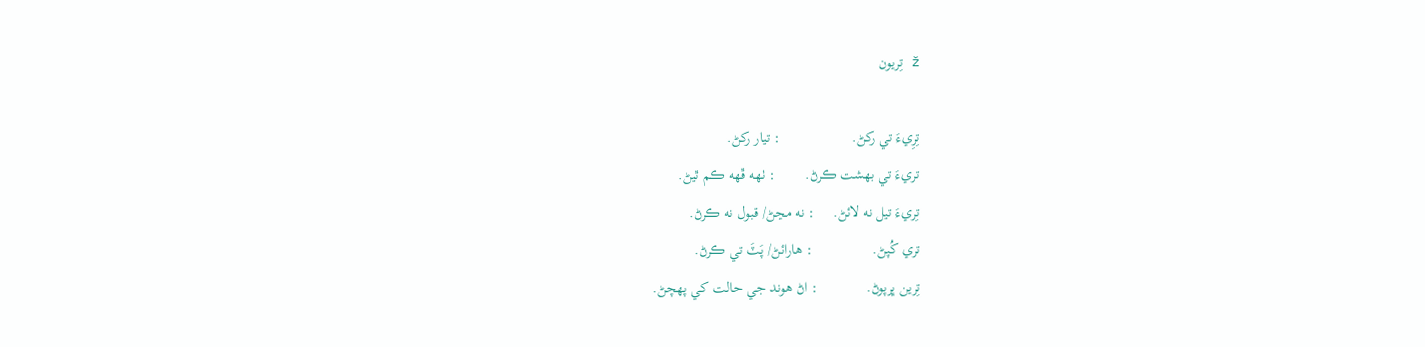ž تِريون

تِرِيءَ تي رکڻ.                   : تيار رکڻ.
تريءَ تي بهشت ڪرڻ.        : ٺهه ڦهه ڪم ٿيڻ.
تِريءَ تيل نه لائڻ.     : نه مڃڻ/ قبول نه ڪرڻ.
تري کُپڻ.                : هارائڻ/ پَٽَ تي ڪرڻ.
تِرين ڀرپوڻ.             : اڻ هوند جي حالت کي پهچڻ.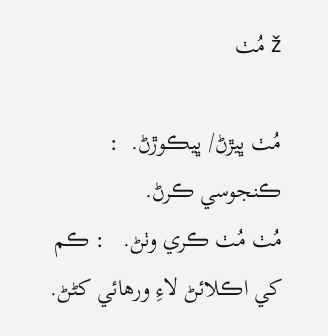ž مُٺ

مُٺ ڀيڙڻ/ ڀيڪوڙڻ.  : ڪنجوسي ڪرڻ.
مُٺ مُٺ ڪري وٺڻ.   : ڪم کي اڪلائڻ لاءِ ورهائي کڻڻ.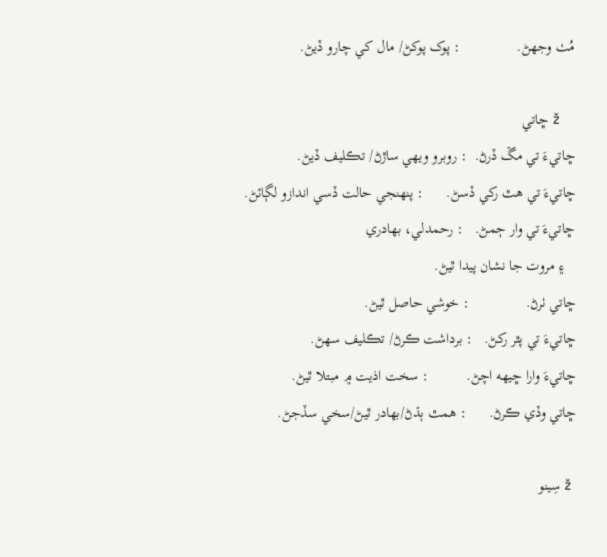مُٺ وجهڻ.               : پوک پوکڻ/ مال کي چارو ڏيڻ.

    ž ڇاتي
ڇاتيءَ تي مڱ ڏرڻ.  : روبرو ويهي ساڙڻ/ تڪليف ڏيڻ.
ڇاتيءَ تي هٿ رکي ڏسڻ.      : پنهنجي حالت ڏسي اندازو لڳائڻ.
ڇاتيءَ تي وار ڄمڻ.   : رحمدلي، بهادري
   ۽ مروت جا نشان پيدا ٿيڻ.
ڇاتي ٺرڻ.               : خوشي حاصل ٿيڻ.
ڇاتيءَ تي پٿر رکڻ.   : برداشت ڪرڻ/ تڪليف سهڻ.
ڇاتيءَ وارا ڇيهه اچڻ.          : سخت اذيت ۾ مبتلا ٿيڻ.
ڇاتي وڏي ڪرڻ.      : همٿ ٻڌڻ/بهادر ٿيڻ/سخي سڏجڻ.

 ž سِينو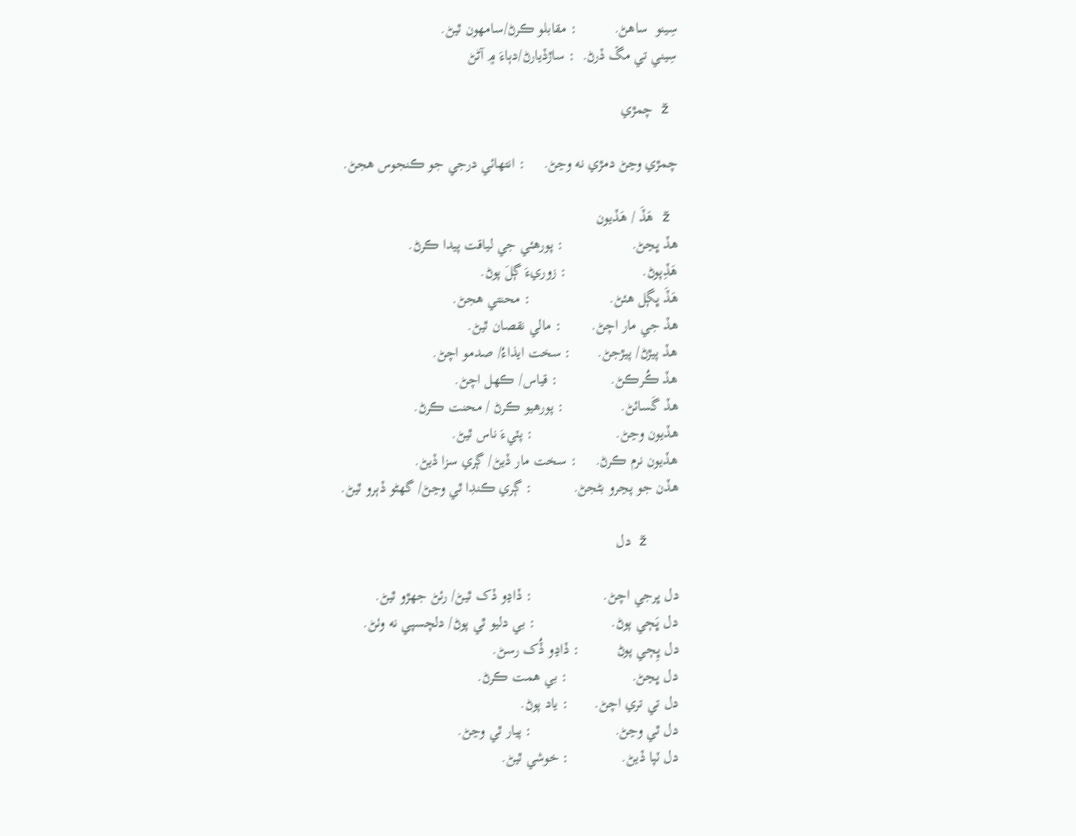سِينو  ساهڻ.          : مقابلو ڪرڻ/سامهون ٿيڻ.
سِيني تي مڱ ڏرڻ.  : ساڙڏيارڻ/دٻاءَ ۾ آڻڻ

 ž چمڙي

چمڙي وڃڻ دمڙي نه وڃڻ.     : انتهائي درجي جو ڪنجوس هجڻ.

 ž هَڏَ / هَڏيون
هڏ ڀڃڻ.                  : پورهئي جي لياقت پيدا ڪرڻ.
هَڏِپوڻ.                    : زوريءَ ڳلَ پوڻ.
هَڏَ ڀڳل هئڻ.                     : محنتي هجڻ.
هڏ جي مار اچڻ.        : مالي نقصان ٿيڻ.
هڏ پيڙڻ/ پيڙجڻ.       : سخت ايذاءُ/ صدمو اچڻ.
هڏ ڪُرڪڻ.              : قياس/ ڪهل اچڻ.
هڏ گَسائڻ.               : پورهيو ڪرڻ / محنت ڪرڻ.
هڏيون وڃڻ.                      : پٽيءَ ناس ٿيڻ.
هڏيون نرم ڪرڻ.     : سخت مار ڏيڻ/ ڳري سزا ڏيڻ.
هڏن جو پڃرو بڻجڻ.           : ڳري ڪنڊا ٿي وڃڻ/ گهڻو ڏٻرو ٿيڻ.

    ž دل

دل ڀرجي اچڻ.                   : ڏاڍو ڏک ٿيڻ/ رئڻ جهڙو ٿيڻ.
دل ڀَڄي پوڻ.                    : بي دليو ٿي پوڻ/ دلچسپي نه وٺڻ.
دل ڀِڄي پوڻ          : ڏاڍو ڏُک رسڻ.
دل ڀڃڻ.                 : بي همت ڪرڻ.
دل تي تري اچڻ.       : ياد پوڻ.
دل ٿي وڃڻ.                      : پيار ٿي وڃڻ.
دل ٽپا ڏيڻ.              : خوشي ٿيڻ.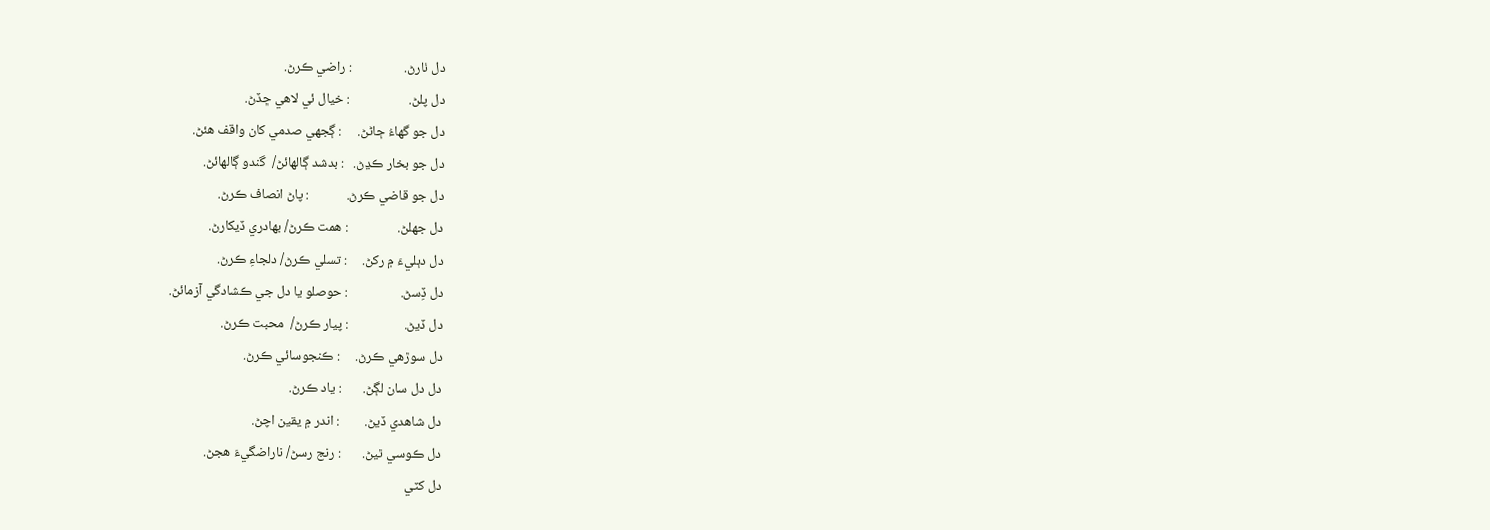دل ٺارڻ.                 : راضي ڪرڻ.
دل پلڻ.                   : خيال ئي لاهي ڇڏڻ.
دل جو گهاءُ ڄاڻڻ.     : ڳجهي صدمي کان واقف هئڻ.
دل جو بخار ڪڍڻ.   : بدشد ڳالهائڻ/  گندو ڳالهائڻ.
دل جو قاضي ڪرڻ.            : پاڻ انصاف ڪرڻ.
دل جهلڻ.                : همت ڪرڻ/ بهادري ڏيکارڻ.
دل دٻليءَ ۾ رکڻ.     : تسلي ڪرڻ/ دلجاءِ ڪرڻ.
دل ڏِسڻ.                 : حوصلو يا دل جي ڪشادگي آزمائڻ.
دل ڏيڻ.                  : پيار ڪرڻ/  محبت ڪرڻ.
دل سوڙهي ڪرڻ.     : ڪنجوسائي ڪرڻ.
دل دل سان لڳڻ.       : ياد ڪرڻ.
دل شاهدي ڏيڻ.        : اندر ۾ يقين اچڻ.
دل ڪوسي ٿيڻ.       : رنج رسڻ/ ناراضگيءَ هجڻ.
دل کٽي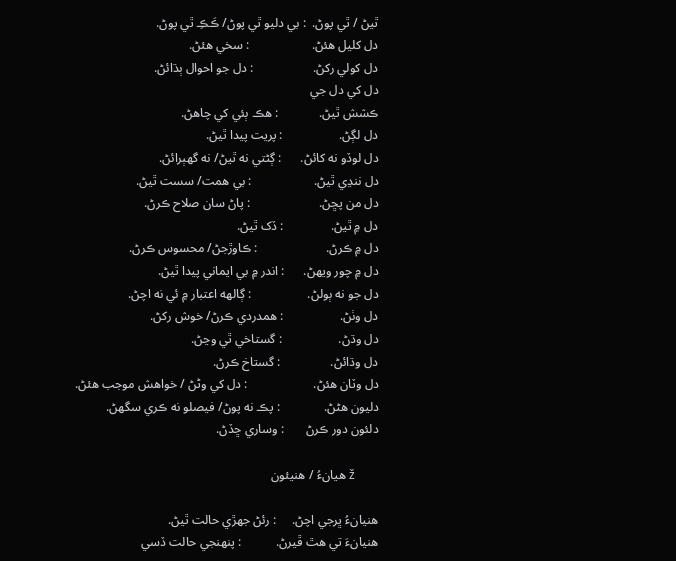ٿيڻ / ٿي پوڻ.  : بي دليو ٿي پوڻ/ ڪَڪِ ٿي پوڻ.
دل کليل هئڻ.                    : سخي هئڻ.
دل کولي رکڻ.                   : دل جو احوال ٻڌائڻ.
دل کي دل جي
ڪشش ٿيڻ.             : هڪ ٻئي کي چاهڻ.
دل لڳڻ.                  : پريت پيدا ٿيڻ.
دل لوڏو نه کائڻ.      : ڳڻتي نه ٿيڻ/ نه گهٻرائڻ.
دل ننڍي ٿيڻ.                    : بي همت/ سست ٿيڻ.
دل من پڇڻ.                      : پاڻ سان صلاح ڪرڻ.
دل ۾ ٿيڻ.               : ڏک ٿيڻ.
دل ۾ ڪرڻ.                      : ڪاوڙجڻ/ محسوس ڪرڻ.
دل ۾ چور ويهڻ.      : اندر ۾ بي ايماني پيدا ٿيڻ.
دل جو نه ٻولڻ.                  : ڳالهه اعتبار ۾ ئي نه اچڻ.
دل وٺڻ.                  : همدردي ڪرڻ/ خوش رکڻ.
دل وڌڻ.                  : گستاخي ٿي وڃڻ.
دل وڌائڻ.                : گستاخ ڪرڻ.
دل وٽان هئڻ.                     : دل کي وڻڻ / خواهش موجب هئڻ.
دليون هڻڻ.              : پڪ نه پوڻ/ فيصلو نه ڪري سگهڻ.
دلئون دور ڪرڻ       : وساري ڇڏڻ.

        ž هيانءُ / هنيئون

هنيانءُ ڀرجي اچڻ.     : رئڻ جهڙي حالت ٿيڻ.
هنيانءَ تي هٿ ڦيرڻ.           : پنهنجي حالت ڏسي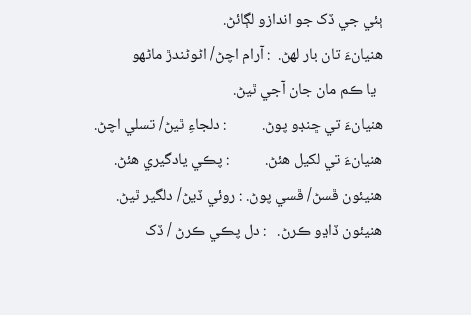ٻئي جي ڏک جو اندازو لڳائڻ.
هنيانءَ تان بار لهڻ.  : آرام اچڻ/ اڻوڻندڙ ماڻهو
  يا ڪم مان جان آجي ٿيڻ.
هنيانءَ تي ڇنڊو پوڻ.          : دلجاءِ ٿيڻ/ تسلي اچڻ.
هنيانءَ تي لکيل هئڻ.          : پڪي يادگيري هئڻ.
هنيئون ڦسڻ/ ڦسي پوڻ. : روئي ڏيڻ/ دلگير ٿيڻ.
هنيئون ڏاڍو ڪرڻ.   : دل پڪي ڪرڻ / ڏک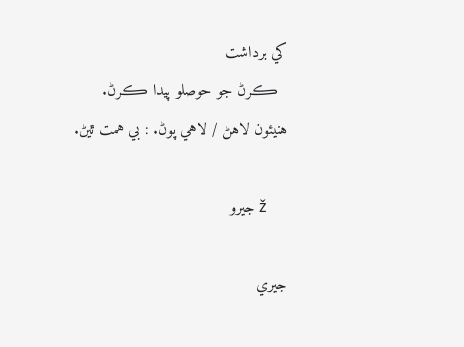کي برداشت
  ڪرڻ جو حوصلو پيدا ڪرڻ.
هنيئون لاهڻ / لاهي پوڻ. : بي همت ٿيڻ.

     ž جيرو

جيري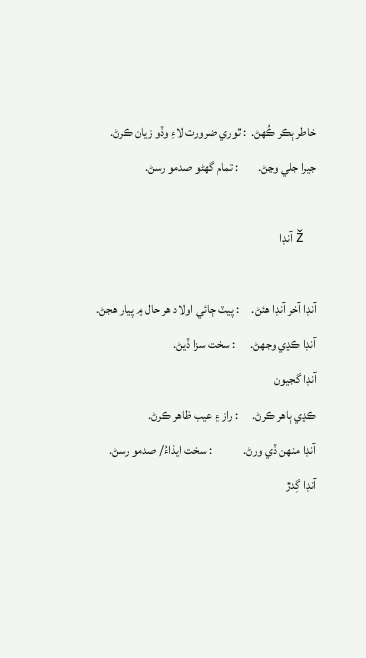خاطر ٻڪر ڪُهڻ.  : ٿوري ضرورت لاءِ وڏو زيان ڪرڻ.
جيرا جلي وڃڻ.        : تمام گهڻو صدمو رسڻ.

   ž آنڊا

آنڊا آخر آنڊا هئڻ.     : پيٽ ڄائي اولاد هر حال ۾ پيار هجڻ.
آنڊا ڪڍي وجهڻ.      : سخت سزا ڏيڻ.
آنڊا گجيون
ڪڍي ٻاهر ڪرڻ.      : راز ۽ عيب ظاهر ڪرڻ.
آنڊا منهن ڏي ورڻ.             : سخت ايذاءُ/ صدمو رسڻ.
آنڊا گِدڙ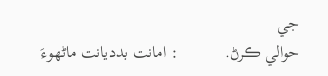جي
حوالي ڪرڻ.           : امانت بدديانت ماڻهوءَ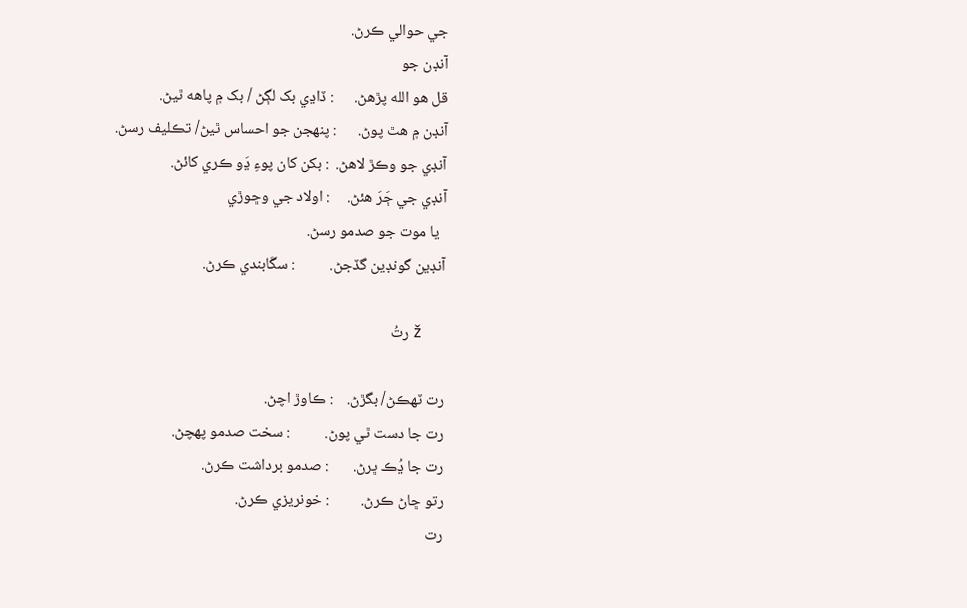جي حوالي ڪرڻ.
آنڊن جو
قل هو الله پڙهڻ.      : ڏاڍي بک لڳڻ / بک ۾ پاهه ٿيڻ.
آنڊن ۾ هٿ پوڻ.      : پنهجن جو احساس ٿيڻ/ تڪليف رسڻ.
آنڊي جو وڪڙ لاهڻ.  : بکن کان پوءِ ڍَو ڪري کائڻ.
آنڊي جي ڄَرَ هئڻ.     : اولاد جي وڇوڙي
  يا موت جو صدمو رسڻ.
آنڊين گونڊين گڏجڻ.          : سڱابندي ڪرڻ.

      ž رتُ

رت ٽهڪڻ/ بگڙڻ.    : ڪاوڙ اچڻ.
رت جا دست ٿي پوڻ.          : سخت صدمو پهچڻ.
رت جا ڍُڪ ڀرڻ.       : صدمو برداشت ڪرڻ.
رتو ڇاڻ ڪرڻ.         : خونريزي ڪرڻ.
رت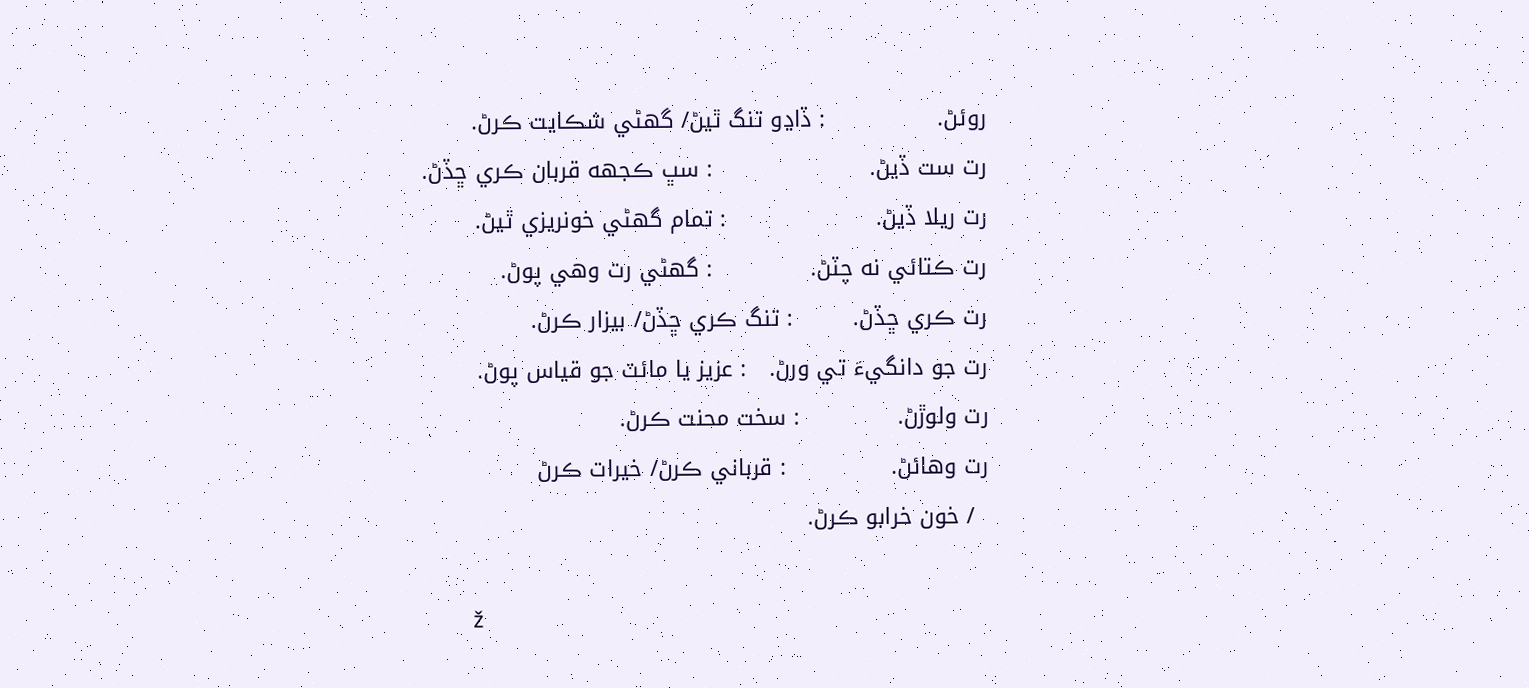روئڻ.               : ڏاڍو تنگ ٿيڻ/ گهڻي شڪايت ڪرڻ.
رت ست ڏيڻ.                     : سڀ ڪجهه قربان ڪري ڇڏڻ.
رت ريلا ڏيڻ.                    : تمام گهڻي خونريزي ٿيڻ.
رت ڪتائي نه چٽڻ.             : گهڻي رت وهي پوڻ.
رت ڪري ڇڏڻ.        : تنگ ڪري ڇڏڻ/ بيزار ڪرڻ.
رت جو دانگيءَ تي ورڻ.   : عزيز يا مائٽ جو قياس پوڻ.
رت ولوڙڻ.             : سخت محنت ڪرڻ.
رت وهائڻ.              : قرباني ڪرڻ/ خيرات ڪرڻ
  / خون خرابو ڪرڻ.

        ž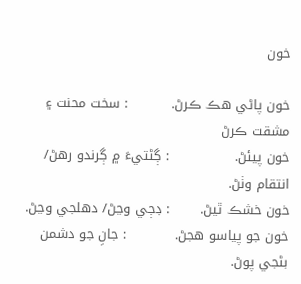خون

خون پاڻي هڪ ڪرڻ.          : سخت محنت ۽ مشقت ڪرڻ
خون پيئڻ.               : ڳڻتيءَ ۾ ڳرندو رهڻ/ انتقام وٺڻ.
خون خشڪ ٿيڻ.       : ڊڄي وڃڻ/ دهلجي وڃڻ.
خون جو پياسو هجڻ.           : جانِ جو دشمن بڻجي پوڻ.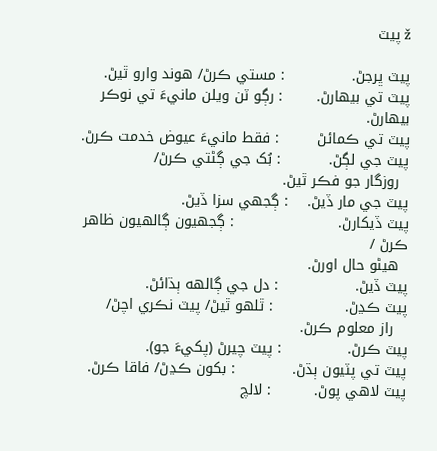ž پيٽ

پيٽ ڀرجڻ.              : مستي ڪرڻ/ هوند وارو ٿيڻ.
پيٽ تي بيهارڻ.       : رڳو ٽن ويلن مانيءَ تي نوڪر بيهارڻ.
پيٽ تي ڪمائڻ        : فقط مانيءَ عيوض خدمت ڪرڻ.
پيٽ جي لڳڻ.          : بُک جي ڳڻتي ڪرڻ/
  روزگار جو فڪر ٿيڻ.
پيٽ جي مار ڏيڻ.    : ڳجهي سزا ڏيڻ.
پيٽ ڏيکارڻ.                      : ڳجهيون ڳالهيون ظاهر ڪرڻ /
  هيڻو حال اورڻ.
پيٽ ڏيڻ.                : دل جي ڳالهه ٻڌائڻ.
پيٽ ڪڍڻ.               : ٿلهو ٿيڻ/ پيٽ نڪري اچڻ/
   راز معلوم ڪرڻ.
پيٽ ڪرڻ.              : پيٽ چيرڻ (پکيءَ جو).
پيٽ تي پٽيون ٻڌڻ.            : بکون ڪڍڻ/ فاقا ڪرڻ.
پيٽ لاهي پوڻ.         : لالچ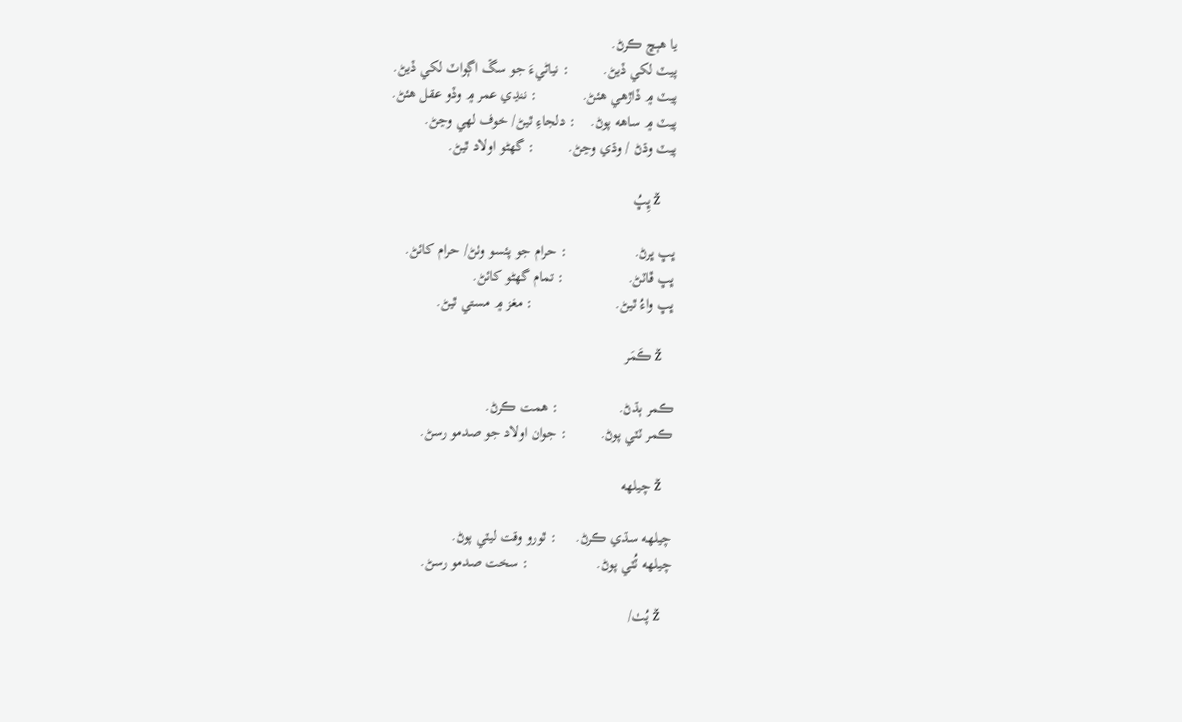يا هٻڇ ڪرڻ.
پيٽ لکي ڏيڻ.         : نياڻيءَ جو سڱ اڳواٽ لکي ڏيڻ.
پيٽ ۾ ڏاڙهي هئڻ.            : ننڍي عمر ۾ وڏو عقل هئڻ.
پيٽ ۾ ساهه پوڻ.    : دلجاءِ ٿيڻ/ خوف لهي وڃڻ.
پيٽ وڌڻ / وڌي وڃڻ.         : گهڻو اولاد ٿيڻ.

     ž ڀِڀُ

ڀڀ ڀرڻ.                  : حرام جو پئسو وٺڻ/ حرام کائڻ.
ڀڀ ڦاٽڻ.                 : تمام گهڻو کائڻ.
ڀڀ واءُ ٿيڻ.                      : مغز ۾ مستي ٿيڻ.

    ž ڪَمَر

ڪمر ٻڌڻ.                : همت ڪرڻ.
ڪمر ٽٽي پوڻ.         : جوان اولاد جو صدمو رسڻ.

    ž چيلهه

چيلهه سڌي ڪرڻ.     : ٿورو وقت ليٽي پوڻ.
چيلهه ٽُٽي پوڻ.                  : سخت صدمو رسڻ.

    ž پُٺ/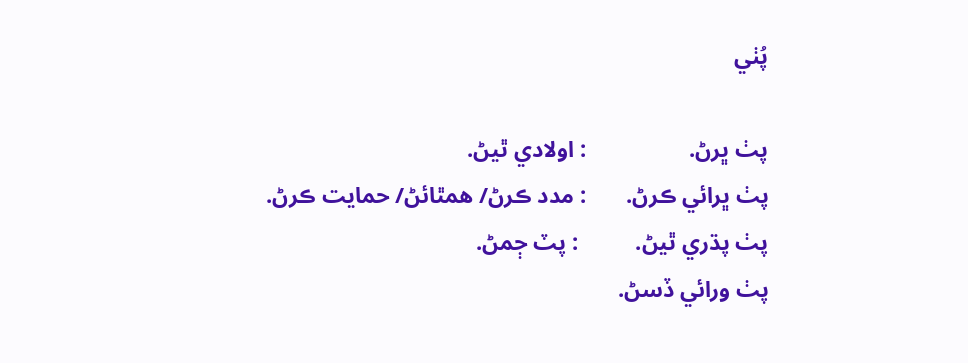پُٺي

پٺ ڀرڻ.                  : اولادي ٿيڻ.
پٺ ڀرائي ڪرڻ.       : مدد ڪرڻ/ همٿائڻ/ حمايت ڪرڻ.
پٺ پڌري ٿيڻ.          : پٽ ڄمڻ.
پٺ ورائي ڏسڻ.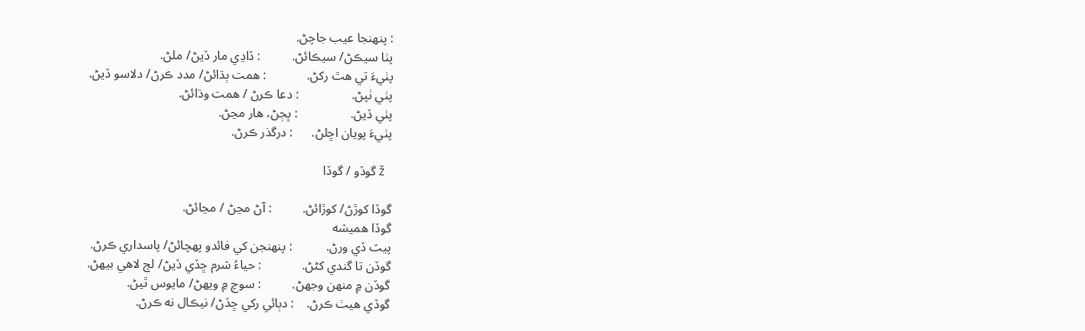: پنهنجا عيب جاچڻ.
پٺا سيڪڻ/ سيڪائڻ.          : ڏاڍي مار ڏيڻ/ ملڻ.
پٺيءَ تي هٿ رکڻ.             : همت ٻڌائڻ/ مدد ڪرڻ/ دلاسو ڏيڻ.
پٺي ٺپڻ.                 : دعا ڪرڻ / همت وڌائڻ.
پٺي ڏيڻ.                 : ڀڄڻ، هار مڃڻ.
پٺيءَ پويان اڇلڻ.      : درگذر ڪرڻ.

  ž گوڏو / گوڏا

گوڏا کوڙڻ/ کوڙائڻ.          : آڻ مڃڻ / مڃائڻ.
گوڏا هميشه
پيٽ ڏي ورڻ.           : پنهنجن کي فائدو پهچائڻ/ پاسداري ڪرڻ.
گوڏن تا گندي کڻڻ.             : حياءُ شرم ڇڏي ڏيڻ/ لڄ لاهي بيهڻ.
گوڏن ۾ منهن وجهڻ.          : سوچ ۾ ويهڻ/ مايوس ٿيڻ.
گوڏي هيٺ ڪرڻ.    : دٻائي رکي ڇڏڻ/ نيڪال نه ڪرڻ.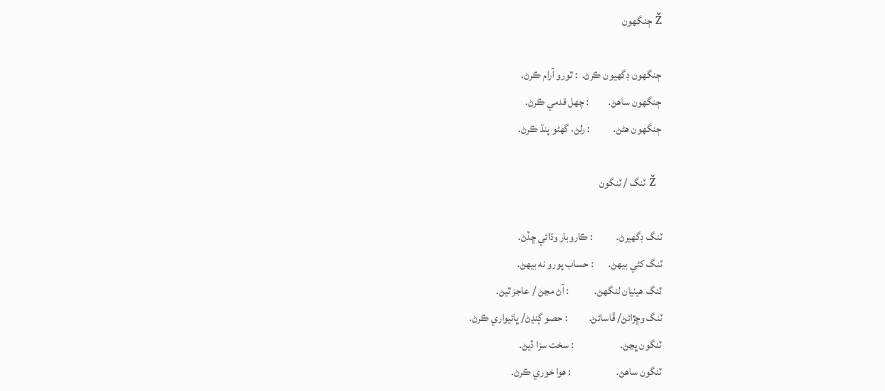ž ڄنگهون

ڄنگهون ڊگهيون ڪرڻ.  : ٿورو آرام ڪرڻ.
ڄنگهون ساهڻ.         : چهل قدمي ڪرڻ.
ڄنگهون هڻڻ.           : رلڻ، گهڻو پنڌ ڪرڻ.

  ž ٽنگ / ٽنگون

ٽنگ ڊگهيرڻ.           : ڪاروبار وڌائي ڇڏڻ.
ٽنگ کڻي بيهڻ.       : حساب پورو نه بيهڻ.
ٽنگ هيٺيان لنگهڻ.            : آڻ مڃڻ / عاجز ٿيڻ.
ٽنگ وڇڙائڻ/ ڦاسائڻ.          : حصو ڳنڍڻ/ ڀائيواري ڪرڻ.
ٽنگون ڀڃڻ.                      : سخت سزا ڏيڻ.
ٽنگون ساهڻ.                     : هوا خوري ڪرڻ.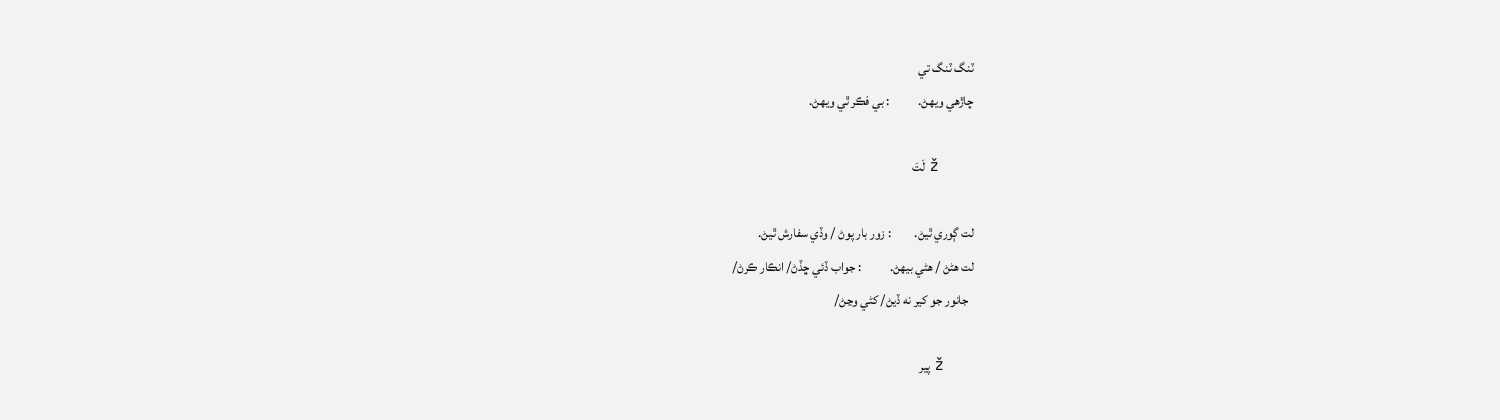ٽنگ ٽنگ تي
چاڙهي ويهڻ.           : بي فڪر ٿي ويهڻ.

       ž لَتَ

لت ڳوري ٿيڻ.         : زور بار پوڻ / وڏي سفارش ٿيڻ.
لت هڻڻ / هڻي بيهڻ.           : جواب ڏئي ڇڏڻ/ انڪار ڪرڻ/
  جانور جو کير نه ڏيڻ/ کڻي وڃڻ/

      ž پير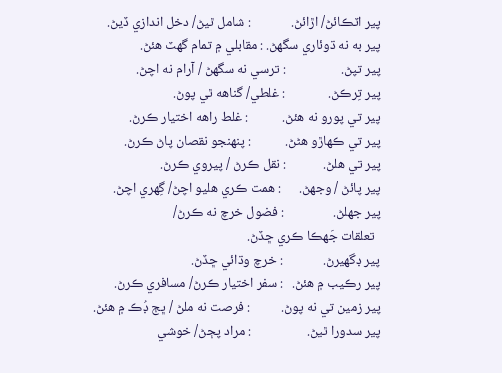پير اٽڪائڻ/ اڙائڻ.             : شامل ٿيڻ/ دخل اندازي ڏيڻ.
پير به نه ڌوئاري سگهڻ. : مقابلي ۾ تمام گهٽ هئڻ.
پير تپڻ.                  : ترسي نه سگهڻ / آرام نه اچڻ.
پير تِرڪڻ.              : غلطي/ گناهه ٿي پوڻ.
پير تي پورو نه هئڻ.           : غلط راهه اختيار ڪرڻ.
پير تي ڪهاڙو هڻڻ.           : پنهنجو نقصان پاڻ ڪرڻ.
پير تي هلڻ.            : نقل ڪرڻ / پيروي ڪرڻ.
پير پائڻ / وجهڻ.      : همت ڪري هليو اچڻ/ گِهري اچڻ.
پير جهلڻ.                : فضول خرچ نه ڪرڻ/
  تعلقات جَهڪا ڪري ڇڏڻ.
پير ڊگهيرڻ.             : خرچ وڌائي ڇڏڻ.
پير رڪيب ۾ هئڻ.   : سفر اختيار ڪرڻ/ مسافري ڪرڻ.
پير زمين تي نه پوڻ.          : فرصت نه ملڻ / ڀڄ ڊُڪ ۾ هئڻ.
پير سدورا ٿيڻ.                  : مراد پڄڻ/ خوشي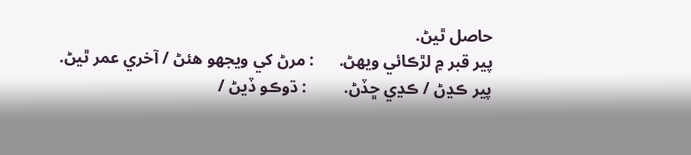حاصل ٿيڻ.
پير قبر ۾ لڙڪائي ويهڻ.      : مرڻ کي ويجهو هئڻ / آخري عمر ٿيڻ.
پير ڪڍڻ / ڪڍي ڇڏڻ.         : ڌوڪو ڏيڻ /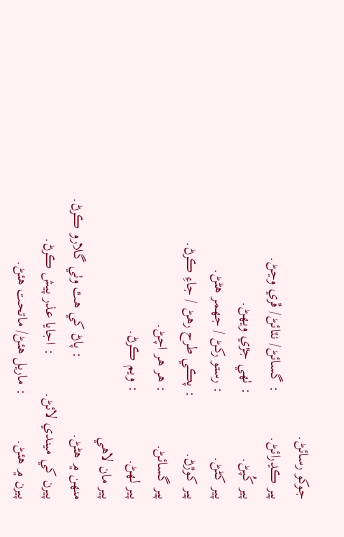جوکو رسائڻ.
پير ڪڍرائڻ.            : گسائڻ/ نٽائڻ/ ڦري وڃڻ.
پير کُپڻ.                 : ٺهي جڙي ويهڻ.
پير کڻڻ.                 : رستو رکڻ / جهمر هڻڻ.
پير کوڙڻ.               : پڪي طرح رهڻ / جاءِ ڪرڻ.
پير گسائڻ.              : هر هر اچڻ.
پير لهڻ.                  : ويم ڪرڻ.
پير مان لاهي
منهن ۾ هڻڻ.                    : پاڻ کي هٿ وٺي گلارو ڪرڻ.
پيرن کي ميندي لائڻ.          : اجايا عذر پيش ڪرڻ.
پيرن ۾ هئڻ.            : ماريل هئڻ/ ماتحت هئڻ.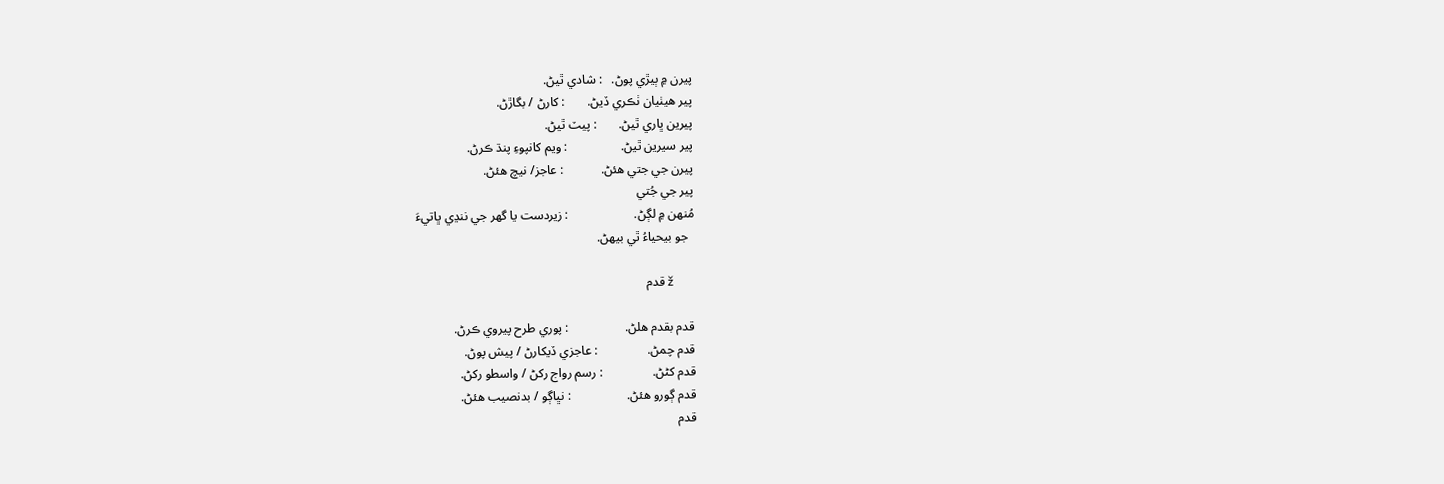پيرن ۾ ٻيڙي پوڻ.   : شادي ٿيڻ.
پير هيٺيان ٺڪري ڏيڻ.       : کارڻ / بگاڙڻ.
پيرين ڀاري ٿيڻ.       : پيٽ ٿيڻ.
پير سيرين ٿيڻ.                 : ويم کانپوءِ پنڌ ڪرڻ.
پيرن جي جتي هئڻ.            : عاجز/ نيچ هئڻ.
پير جي جُتي
مُنهن ۾ لڳڻ.                     : زيردست يا گهر جي ننڍي ڀاتيءَ
  جو بيحياءُ ٿي بيهڻ.

       ž قدم

قدم بقدم هلڻ.                  : پوري طرح پيروي ڪرڻ.
قدم چمڻ.                : عاجزي ڏيکارڻ / پيش پوڻ.
قدم کڻڻ.                : رسم رواج رکڻ / واسطو رکڻ.
قدم ڳورو هئڻ.                  : نڀاڳو / بدنصيب هئڻ.
قدم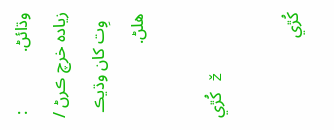وڌائڻ.              : زياده خرچ ڪرڻ /
  وِت کان وڌيڪ هلڻ.

      ž کُڙي

کُڙي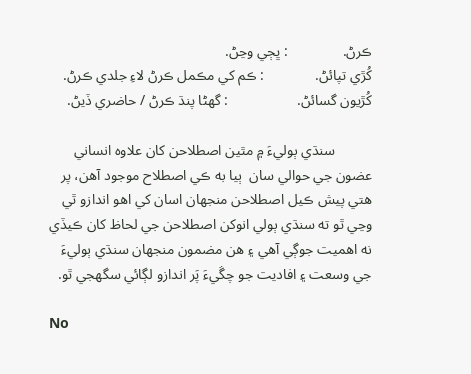ڪرڻ.               : ڀڄي وڃڻ.
کُڙي تپائڻ.              : ڪم کي مڪمل ڪرڻ لاءِ جلدي ڪرڻ.
کُڙيون گسائڻ.                   : گهڻا پنڌ ڪرڻ / حاضري ڏيڻ.

          سنڌي ٻوليءَ ۾ مٿين اصطلاحن کان علاوه انساني عضون جي حوالي سان  ٻيا به ڪي اصطلاح موجود آهن، پر هتي پيش ڪيل اصطلاحن منجھان اسان کي اهو اندازو ٿي وڃي ٿو ته سنڌي ٻولي انوکن اصطلاحن جي لحاظ کان ڪيڏي نه اهميت جوڳي آهي ۽ هن مضمون منجھان سنڌي ٻوليءَ جي وسعت ۽ افاديت جو چڱيءَ پَر اندازو لڳائي سگھجي ٿو.

No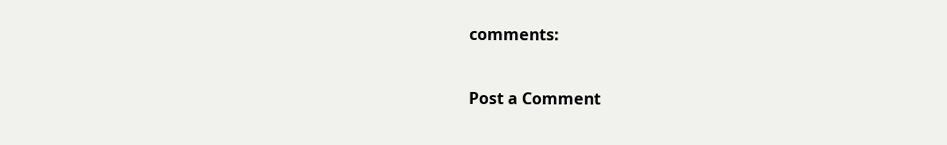comments:

Post a Comment